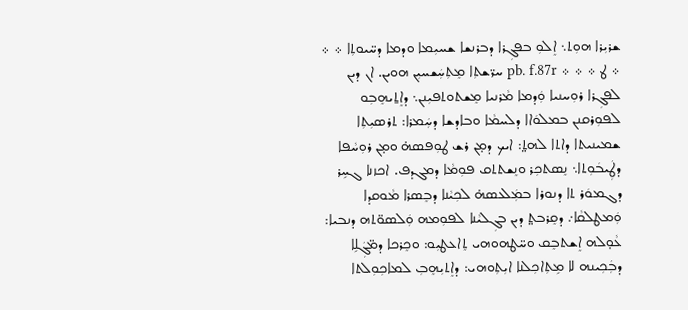ܫܪܝܼܪܐ ܗܘܼܬ܆ ܐܸܠܘܼ ܒܦܓܼܪܐ ܕܒܪܢܫܐ ܫܚܝܼܡܐ ܘܕܡܐ ܕܚ̈ܝܘܬܼܐ ܀ ܀ ܀ ܛ ܀ ܀ ܀ pb. f.87r ܚܪ̈ܫܬܼܐ ܡܸܬܼܚܲܫܚܝܼܢ ܗܘܝܢ. ܐܢ ܕܝܢ ܠܦܓܼܪܐ ܪܘܼܚܢܝܐ ܘܲܕܡܐ ܡܵܪܢܝܐ ܡܸܫܬܘܬܦܝܼܢܢ܆ ܕܐܸܬ̱ܝܗܸܒܼܘ ܠܦܘܼܪܩܢܢ ܒܡܠܘܿܐܐ ܕܠܚܡܵܐ ܘܒܐܕܫܐ ܕܚܲܡܪܐ: ܬܪܤܝܼܬܼܐ ܫܡܝܢܝܬܐ ܕܐܬܐ ܠܗܬ̤: ܐܝܟ ܕܡ̣ܢ ܪܫ ܛܘܼܦܤܗ̇ ܘܡ̣ܢ ܪܘܼܚܵܦܐ ܕܛܲܝܒܿܘܼܬܐ܆ ܢܸܤܬܟܼܪ ܘܢܸܫܬܬܩ ܦܘܼܡܵܐ ܕܡܓܕܦ. ܐܟܙܢܐ ܓܚܹܪ ܕܓܡܘܿܪ ܬܐ ܕܢܘܪܐ ܒܡܲܠܥܤܗ̇ ܠܟܼܝܵܢܐ ܕܒܸܤܪܐ ܡܵܘܩܕܐ ܘܲܡܛܠܩܵܐ܇ ܕܩܸܪܒܬ̤ ܕܝܢ ܒܓܼܠܝܵܢܐ ܠܦܘܼܡܗ ܘܲܠܤܘ̈ܬܗ ܕܢܒܝܐ: ܥܵܘ̣ܠܗ ܐܸܫܬܒܸܩ ܘܚ̈ܛܗܘܗܝ ܬܸܐܥܛܝܼܘ: ܘܟܸܪܟܐ ܕܡ̈ܓܲܠܹܐ ܕܒܲܟܼܝܢܗ ܠܐ ܡܹܬܼܐܟܼܠܢܐ ܐܝܼܬܼܘܗܝ: ܕܐܸܬܝܼܗܸܒܼ ܠܡܐܟܼܘܼܠܬܐ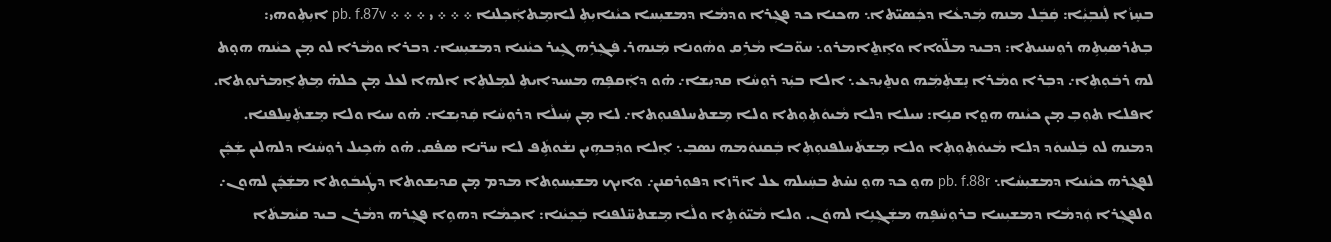ܒܚܸܙܵܐ ܠܲܢܒܼܝܼܵܐ: ܩܲܒܸܿܠ ܡܢܗ ܡܲܕܥܵܐ ܕܟܲܤܝ̈ܬܐ܆ ܗܟܢܐ ܟܕ ܦܓܼܪܐ ܘܕܡܵܐ ܕܡܫܝܼܚܐ ܟܝܵܢܐܝܼܬܼ ܠܐܡܸܬܐܲܟܼܠܢܐ ܀ ܀ ܀ ܝ ܀ ܀ ܀ pb. f.87v ܐܝܼܬܼܘܗܝ: ܒܼܬܪܤܝܼܬܹܗ ܪܘܼܚܢܝܬܐ: ܕܒܝܕ ܡܠ̈ܘܐܐ ܘܐܸܬ̱ܐܡܪܘ܆ ܚܘ̈ܒܐ ܡܵܪܹܩ ܘܗܵܘܢܐ ܡܲܢܗܪ. ܦܲܓܼܪܹܗ ܓܹܝܪ ܟܝܵܢܝܐ ܕܡܫܝܼܚܐ܇ ܕܒܪܐ ܘܡܵܪܐ ܠܘ ܡ̣ܢ ܟܝܵܢܗ ܗܘ̣ܬ ܠܗ ܪܒܿܘܼܬܼܐ܇ ܕܒܼܪܐ ܘܡܵܪܐ ܢܸܫܬܲܡܲܗ ܘܢܬ̱ܝܼܕܥ܆ ܐܠܐ ܒܝܲܕ ܪܘܼܚܵܐ ܩܕܝܼܫܐ܇ ܗ̇ܘ ܕܐܲܩܦܹܗ ܡܚܝܕܐܝܬܼ ܠܡܸܠܬܼܐ ܐܠܗܐ ܠܥܠ ܡ̣ܢ ܟܠܗ̇ ܡܸܬܼܐ̱ܡܪܢܘܼܬܐ. ܐܦܠܐ ܬܘܼܒܼ ܡ̣ܢ ܟܝܵܢܗ ܗܘ̤ܐ ܩܢܹܐ: ܚܝܠܐ ܕܠܐ ܡܵܝܘܿܬܼܘܼܬܐ ܘܠܐ ܡܸܫܬܚܠܦܢܘܼܬܐ܇ ܠܐ ܡ̣ܢ ܚܲܝܠܵܐ ܕܪܘܼܚܵܐ ܩܲܕܝܼܫܐ܇ ܗ̇ܘ ܚܝܐ ܘܠܐ ܡܸܫܬܲܚ̱ܠܦܢܐ. ܕܡܢܗ ܠܘ ܒܲܠܚܘܿܕ ܕܠܐ ܡܵܝܘܿܬܼܘܼܬܼܐ ܘܠܐ ܡܸܫܬܿܚܠܦܢܘܼܬܼܐ ܒܲܩܢܘܿܡܗ ܢܤܒܼ܆ ܐܸܠܐ ܘܕܲܒܗܹܝܢ ܢܫܵܘܬܹܿܦ ܠܐ ܚܪ̈ܢܐ ܤܦ̇ܩ. ܗ̇ܘ ܗܵܟܹܝܠ ܪܘܼܚܵܢܐ ܕܠܗܠܝܢ ܫܲܟܸܿܢ ܠܦܓܼܪܗ ܟܝܵܢܝܐ ܕܡܫܝܼܚܵܐ܆ pb. f.88r ܗܘܸ ܟܕ ܗܘܸ ܢܚ̇ܬ ܒܚܲܝܠܗ ܥܠ ܐܪ̈ܙܐ ܕܦܘܼܪܩܢܢ܇ ܘܐܝܟ ܡܫܝܼܚܘܼܬܐ ܡܕܡ ܡ̣ܢ ܩܕܝܼܫܘܬܐ ܕܛܲܝܒܿܘܼܬܐ ܡܫܲܟܸܿܢ ܠܗܘܢ܇ ܘܠܦܓܼܪܐ ܘܲܕܡܵܐ ܕܡܫܝܼܚܐ ܒܪܘܼܚܵܦܹܗ ܡܫܲܓܼܢܹܐ ܠܗܘܿܢ. ܘܠܐ ܡܵܝ̈ܘܿܬܹܐ ܘܠܵܐ ܡܸܫܬܚ̈ܠܦܢܐ ܒܲܟܼܝܵܢܐ: ܐܟܼܡܵܐ ܕܗܘܹܐ ܦܓܼܪܗ ܕܡܵܪܢ ܒܝܕ ܩܝܵܡܬܿܐ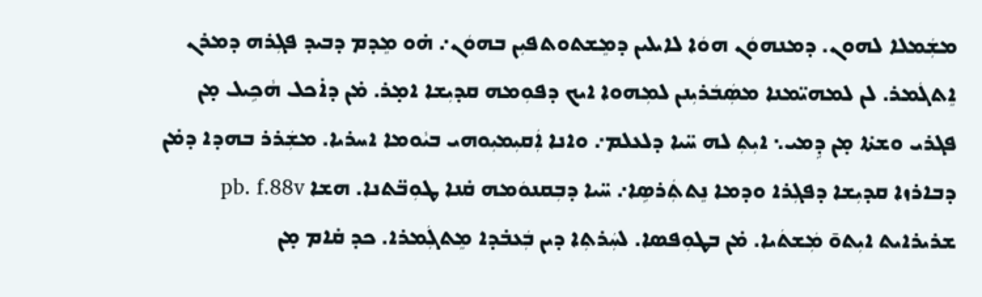ܡܫܲܡܠܐ ܠܗܘܢ. ܕܡܢܗܘܿܢ ܗܘܿܐ ܠܐܝܠܝܢ ܕܡܸܫܬܘܬܦܝܼܢ ܒܗܘܿܢ܇ ܗ̇ܘ ܡܸܕܡ ܕܒܝܕ ܦܓܼܪܗ ܕܡܪܢ ܐܸܬܓܿܡܪ. ܠܢ ܠܡܗܝ̈ܡܢܐ ܡܤܲܒܿܪܝܼܢܢ ܠܡܼܗܘܐ ܐܝܟ ܕܦܘܼܡܗ ܩܕܝܼܫܐ ܐܡ̣ܪ. ܡ̇ܢ ܕܐ̇ܟܠ ܗܵܟܹܝܠ ܡ̣ܢ ܦܓܪܝ ܘܫܬ̇ܐ ܡ̣ܢ ܕܹܡܝ܆ ܐܝܼܬܼ ܠܗ ܚ̈ܝܐ ܕܠܥܠܡ܇ ܘܐܢܐ ܐܲܩܝܼܡܝܼܘܗܝ ܒܝܵܘܡܐ ܐܚܪܝܐ. ܡܫܲܪܪ ܒܗܕܐ ܕܡ̇ܢ ܕܒܐܪܙܐ ܩܕܝܼܫܐ ܕܦܓܼܪܐ ܘܕܡܐ ܢܸܬܬܲܪܤܹܐ܇ ܚ̈ܝܐ ܕܒܼܩܢܘܿܡܗ ܩ̇ܢܐ ܛܘܼܒ̈ܬܢܐ. ܗܫܐ pb. f.88v ܫܪܝܪܐܝܬ ܐܝܼܬܘ̄ ܡܲܫܬܿܝܐ. ܡ̇ܢ ܒܛܘܼܦܤܐ. ܠܚܲܪܬܼܐ ܕܝܢ ܒܲܥܒ̇ܕܐ ܡܸܬܓܲܡܪܐ. ܟܕ ܩ̇ܐܡ ܡ̣ܢ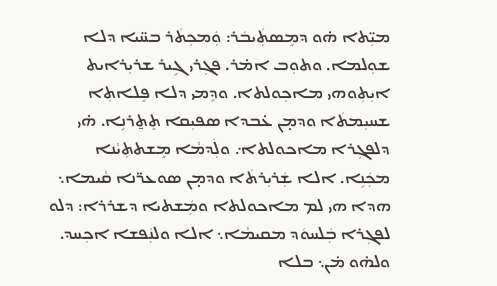ܡܝܼ̈ܬܐ ܗ̇ܘ ܕܡܸܤܬܲܝܒܿܪ: ܘܲܡܟܼܬܿܪ ܒܚ̈ܝܐ ܕܠܐ ܫܘܼܠܡܐ. ܘܬܘܼܒ ܐܡ̇ܪ. ܦܓܼܪܝ ܓܹܝܪ ܫܪܝܼܪܐܝܬ ܐܝܼܬܼܘܗܝ ܡܐܟܼܘܠܬܐ. ܘܕܹܡܝ ܕܠܐ ܦܸܠܐܬܼܐ ܫܚܝܼܡܬܿܐ ܘܕܡ̣ܢ ܥ̇ܒܕܐ ܤܦܝܼܩܐ ܬܸܬ̱ܪܢܹܐ. ܗ̇ܝ ܕܠܦܓܼܪܐ ܡܐܟܘܠܬܐ܇ ܘܠܲܕܡܵܐ ܡܸܫܬܬܼܝܵܢܐ ܡܟܲܢܹܐ. ܐܠܐ ܫܲܪܝܼܪܬܿܐ ܘܕܡ̣ܢ ܤܘܥܪ̈ܢܐ ܩܵܝܡܐ܆ ܗܕܐ ܗܝ ܠܡ ܡܐܟܘܠܬܐ ܘܡܲܫܬܝܐ ܕܫܪܪܐ: ܕܠܘ ܠܦܓܼܪܐ ܒܲܠܚܘܿܕ ܡܩܝܡܵܐ܆ ܐܠܐ ܘܠܢܲܦܫܐ ܐܟܼܚܕ. ܘܠܗ̇ܘ ܡ̇ܢ܆ ܒܠܐ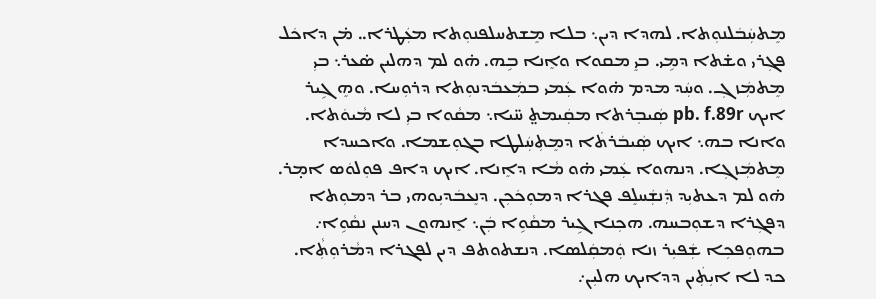ܡܸܬܚܲܒܿܠܢܘܼܬܐ. ܠܗܕܐ ܕܝܢ܆ ܒܠܐ ܡܸܫܬܚܠܦܢܘܼܬܐ ܡܥܲܛܪܐ.. ܡ̇ܢ ܕܐܟܿܠ ܦܓܼܪܝ ܘܫ̇ܬܐ ܕܡܹܝ. ܒܝܸ ܡܩܘܐ ܘܐܸܢܐ ܒܹܗ. ܗ̇ܘ ܠܡ ܕܗܠܝܢ ܤ̇ܥܪ܆ ܒܝܼ ܡܸܬܡܲܙܓܼ. ܘܚܲܕ ܡܕܡ ܗ̇ܘܐ ܥܲܡܝ ܒܡܲܥܒܿܕܢܘܼܬܐ ܕܪܘܼܚܐ. ܘܗܸ ܓܹܝܪ ܐܝܟ pb. f.89r ܤܲܝܒܼܪܬܐ ܡܩܲܝܡܬ̤ ܚ̈ܝܐ܆ ܡܩܵܘܐ ܒܝܼ ܠܐ ܡܵܝܘܿܬܐ. ܘܐܢܐ ܒܗ܆ ܐܝܟ ܤܲܝܒܿܪܬܿܐ ܕܡܸܬܼܚܲܠܛܐ ܒܓܘܼܫܡܐ. ܘܐܟܚܕܐ ܡܸܬܡܲܙܓܼܐ. ܕܢܗܘܐ ܥܲܡܝ ܗ̇ܘ ܡܵܐ ܕܐܸܢܐ. ܐܝܟ ܕܐܦ ܦܘܼܠܘܿܣ ܐܡ̣ܪ. ܗ̇ܘ ܠܡ ܕܥܬܝܼܕ ܕܲܢܫܲܚܠܸܦ ܦܓܪܐ ܕܡܘܼܟܿܟܼܢ. ܕܢܸܥܒܿܕܝܼܘܗܝ ܒܪ ܕܡܘܼܬܐ ܕܦܓܼܪܐ ܕܫܘܼܒܚܗ. ܗܟܼܢܐ ܓܹܝܪ ܡܩܵܘܹܐ ܒܲܢ܆ ܐܸܢܗܘܢ ܕܚܢܢ ܢܩܵܘܹܐ܇ ܒܗܘܼܦܟܼܐ ܫܲܦܝܼܪ ܙܢܐ ܘܲܡܩܲܠܤܐ. ܕܢܫܬܘܬܦ ܕܝܢ ܠܦܓܪܐ ܕܡܵܪܘܼܬܼܵܐ. ܟܕ ܠܐ ܐܝܼܬܲܝܢ ܕܕܐܝܟ ܗܠܝܼܢ܇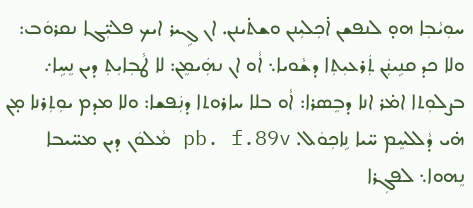ܚܘܼܝܵܒܼܐ ܗܘ̣ ܠܢܦܫܢ ܐ̇ܟܼܠܝܼܢܢ ܘܫܬ̇ܝܢܢ. ܐܢ ܓܹܝܪ ܐܝܟ ܦܠܝܼ̈ܓܐ ܢܩܪܘܿܒ: ܘܠܐ ܟܕ ܩܢܹܝܢܲܢ ܬܲܪܥܝܼܬܼܐ ܕܫܵܘܝܐ܆ ܐܵܘ ܐܢ ܢܗܲܝܡܸܢ: ܠܐ ܛܵܒܼܐܝܼܬܼ ܕܝܢ ܢܸܚܹܐ܇ ܒܨܠܘܼܬܐ ܐܡ̇ܪ ܐܢܐ ܕܒܸܤܪܐ: ܐܵܘ ܒܠܐ ܚܐܪܘܬܐ ܕܢܲܦܫܐ: ܘܠܐ ܡܕܡ ܝܘܼܬܼܪܢܐ ܡ̣ܢ ܗ̇ܝ ܕܵܠܠܚܸܡ ܚ̈ܝܐ ܢܹܐܟܼܘܿܠ. pb. f.89v ܡܵܠܘܿܢ ܕܝܢ ܡܚ̈ܝܒܐ ܢܸܗܘܐ܆ ܠܦܓܼܪܐ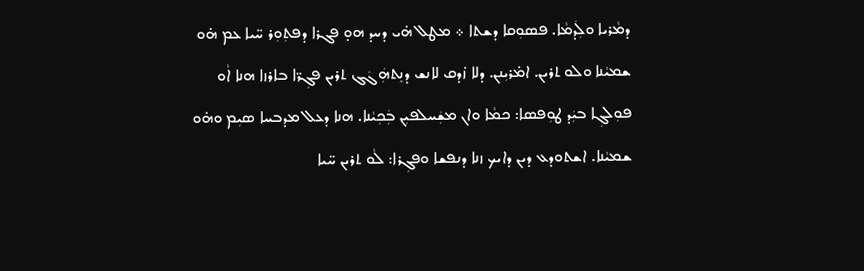ܕܡܵܪܝܐ ܘܠܲܕܡܵܐ. ܦܤܘܼܩܐ ܕܫܬܐ ܀ ܡܛܠ ܗ̇ܝ ܕܚܕ ܗܘ̣ ܦܓܪܐ ܕܦܬܼܘܼܪ ܚ̈ܝܐ ܥܡ ܗ̇ܘ ܫܡܝܵܢܐ ܘܠܘ ܬܪܝܢ. ܐܡ̇ܪܝܼܢܢ. ܕܠܐ ܙ̇ܕܩ ܠܐܢܫ ܕܢܸܬܗܲܓܿܓ ܬܪܝܢ ܦܓܼܪ̈ܐ ܒܐܪܙܐ ܗܢܐ ܐܵܘ ܦܘܼܠܓܼܐ ܒܝܲܕ ܛܘܼܦܤܐ: ܟܡܵܐ ܘܐܢ ܡܫܲܚܠܦܝܼܢ ܒܲܟܼܝܵܢܐ. ܗܢܐ ܕܥܠ ܡܕܒܚܐ ܤܝܼܡ ܘܗ̇ܘ ܫܡܝܵܢܐ. ܐܫܬܘܕܥ ܕܝܢ ܕܐܝܟ ܙܢܐ ܕܢܦܫܐ ܘܦܓܼܪܐ: ܠܵܘ ܬܪܝܢ ܚ̈ܝܐ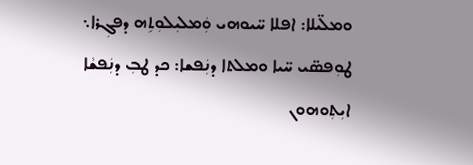ܘܡܠ̈ܝܠܐ: ܐܦܠܐ ܚ̈ܝܘܗܝ ܘܲܡܠܝܼܠܘܼܬܹܗ ܕܦܓܼܪܐ܆ ܛܘܼܦܤ̈ܝ ܚ̈ܝܐ ܘܡܠܬܐ ܕܢܲܦܫܐ: ܟܕ ܛܒܼ ܕܢܲܦܫܵܐ ܐܝܼܬܼܘܗܘܢ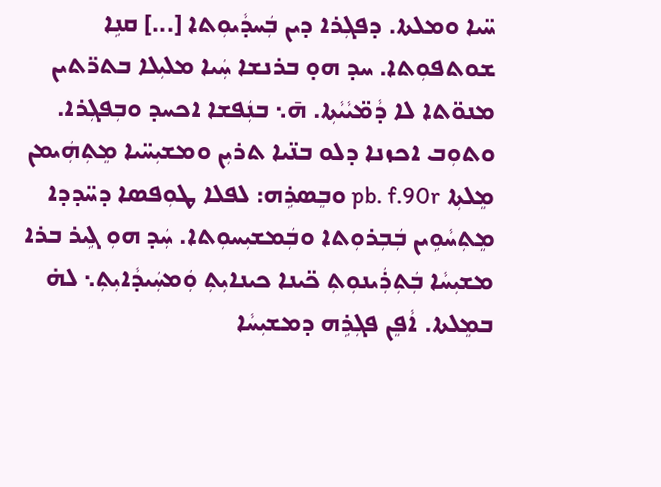ܚ̈ܝܐ ܘܡܠܬܐ. ܕܦܓܼܪܐ ܕܝܢ ܒܲܚܕܵܝܘܼܬܐ [...] ܩܢܹܐ ܫܘܬܦܘܼܬܐ. ܚܕ ܗܘ̣ ܒܪܢܫܐ ܚܲܝܐ ܡܠܝܼܠܐ ܒܬܪ̈ܬܝܢ ܡܢܘ̈ܬܐ ܠܐ ܕܵܡ̈ܝܵܝܵܬܼܐ. ܗ̄܆ ܒܢܲܦܫܐ ܐܟܚܕ ܘܒܼܦܓܼܪܐ. ܘܬܘܼܒ ܐܟܙܢܐ ܕܠܘ ܒܢ̈ܝܐ ܬܪܝܼܢ ܘܡܫܝܼܚ̈ܝܐ ܡܸܬܼܗܲܝܡܢ ܡܸܠܬܼܐ pb. f.90r ܘܒܸܤܪܹܗ: ܠܦܠܐ ܛܘܼܦܤܐ ܕܚ̈ܕܕܐ ܡܸܬܼܚܵܘܹܝܢ ܒܲܒܼܪܘܼܬܐ ܘܒܲܡܫܝܼܚܘܼܬܐ. ܚܲܕ ܗܘܼ ܓܹܝܪ ܒܪܐ ܡܫܝܼܚܵܐ ܒܲܬܼܪܲܝܢܘܼܬܼ ܟ̈ܝܢܐ ܟܝܢܐܝܼܬܼ ܘܲܡܚܲܝܕܵܐܝܼܬܼ܆ ܠܗ̇ ܒܡܸܠܬܐ. ܐܵܦܸܢ ܦܓܼܪܹܗ ܕܡܫܝܼܚܵܐ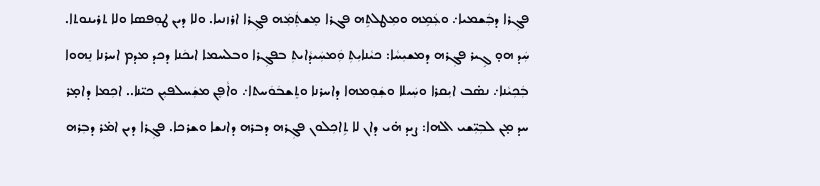ܦܓܼܪܐ ܕܒܲܫܡܝܐ܇ ܘܥܲܡܹܗ ܘܡܼܛܠܬܹܗ ܦܓܪܐ ܡܸܫܬܲܡܲܗ ܦܓܼܪܐ ܐܪܙܢܝܐ. ܘܠܐ ܕܝܢ ܛܘܼܦܤܐ ܘܠܐ ܬܪܝܢܘܬܐ. ܚܲܕ ܗܘ̣ ܓܹܝܪ ܦܓܼܪܗ ܕܡܫܝܼܚܵܐ: ܟܝܵܢܐܝܼܬܼ ܘܲܡܚܲܝܕܵܐܝܬܼ ܒܦܓܼܪܐ ܘܒܠܚܡܐ ܐܝܟܿܢܐ ܕܟܕ ܡܕܡ ܐܚܪܢܐ ܢܸܗܘܐ ܒܲܟܼܝܵܢܐ܇ ܢܤ̇ܒ ܐܝܼܩܪܐ ܘܚܲܝܠܐ ܘܫܲܘܼܡܗܐ ܕܐܚܪܢܐ ܘܬܸܫܒܿܘܿܚܬܐ܇ ܘܐܵܦܸܢ ܡܫܲܚܠܦܝܼܢ ܟܝ̈ܢܐ.. ܐܟܼܡܐ ܕܐܡ̣ܪ ܚܕ ܡ̣ܢ ܠܒܼܝܼ̈ܫܝ ܐܠܗܐ: ܨܝܕ ܗ̇ܝ ܕܐܢ ܠܐ ܬܹܐܟܼܠܘܢ ܦܓܼܪܗ ܕܒܪܗ ܕܐܢܫܐ ܘܫܪܟܐ. ܦܓܼܪܐ ܕܝܢ ܐܡ̇ܪ ܕܒܼܪܗ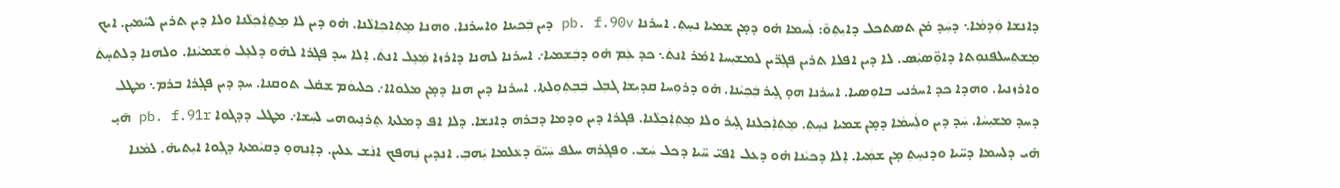ܕܐܢܫܐ ܘܲܕܡܵܐ܆ ܕܚܲܕ ܡ̇ܢ ܬܤܬܟܠ ܕܐܝܼܬܼܘ̄: ܠܲܚܡܐ ܗ̇ܘ ܕܡ̣ܢ ܫܡܝܐ ܢܚܸܬܼ. ܐܚܪܢܐ pb. f.90v ܕܝܢ ܒܲܟܝܢܐ ܘܐܚܪܢܐ. ܘܗܢܐ ܡܸܬܼܐܟܼܐܠܵܢܐ. ܗ̇ܘ ܕܝܢ ܠܐ ܡܸܬ̱ܐܲܟܼܠܵܢܐ ܘܠܐ ܕܝܢ ܬܪܝܢ ܠܚ̈ܡܝܼܢ. ܐܝܟ ܡܸܫܬܼܚܠܦܢܘܼܬܐ ܕܐܘܼ̈ܤܝܼܵܣ. ܠܐ ܕܝܢ ܐܦܠܐ ܬܪܝܢ ܦܓܼܪ̈ܝܢ ܠܡܫܝܼܚܐ ܐܡ̇ܪ ܐܢܬܿ܆ ܟܕ ܥܲܡ ܗ̇ܘ ܕܒܲܫܡܝܐ܇ ܐܚܪܢܐ ܠܗܢܐ ܕܐܪܙܐ ܡܲܥܸܠ ܐܢܬܿ. ܐܸܠܐ ܚܕ ܦܓܼܪܐ ܠܗ̇ܘ ܕܠܥܸܠ ܘܲܫܡܝܵܢܐ. ܘܠܗܢܐ ܕܠܬܚ̣ܬܿ ܘܐܪܙܢܝܐ. ܘܗܕܐ ܟܕ ܐܚܪܢܝ ܒܐܘܼܤܝܐ. ܐܚܪܢܐ ܗܘ̣ ܓܹܝܪ ܒܲܟܼܝܵܢܐ. ܗ̇ܘ ܕܪܘܼܚܐ ܩܕܝܼܫܐ ܓܒܼܠ ܒܲܒܼܬܼܘܼܠܬܐ. ܐܚܪܢܐ ܕܝܢ ܗܢܐ ܕܡ̣ܢ ܡܠܘܿܐܐ܇ ܟܠܝܘܿܡ ܫܩ̇ܠ ܬܘܩܢܐ. ܚܕ ܕܝܢ ܦܓܼܪܐ ܒܪܡ܆ ܡܛܠ ܕܚܕ ܡܫܝܼܚܵܐ. ܚܲܕ ܕܝܢ ܘܠܲܚܡܵܐ ܕܡ̣ܢ ܫܡܝܐ ܢܚܸܬܼ. ܡܸܬܼܐܲܟܼܠܢܐ ܓܹܝܪ ܘܠܐ ܡܸܬܼܐܲܟܼܠܵܢܐ. ܦܓܪܐ ܕܝܢ ܘܕܡܐ ܕܒܪܗ ܕܐܢܫܐ. ܕܠܐ ܐܦ ܕܡܠܬܐ ܬܸܪܢܹܝܘܗܝ ܠܚܲܫܐ܇ ܡܛܠ ܕܕܓܘܐ pb. f.91r ܗ̄ܝ̣ ܗ̇ܝ ܕܠܚܡܐ ܕܚ̈ܝܐ ܘܕܢܚܸܬܼ ܡ̣ܢ ܫܡܲܝܐ. ܐܸܠܐ ܕܟܝܵܢܐ ܗ̇ܘ ܕܥܠ ܐܦܝ̈ ܚ̈ܝܐ ܕܟܠ ܚܲܫ. ܘܦܓܼܪܗ ܚܠܦ ܚܲܝ̈ܘ̄ ܕܥܵܠܡܐ ܝܲܗܒܼ. ܐܢܕܝܢ ܢܲܗܦܟ ܐܢܵܫ ܥܠܝܢ. ܕܐܸܢܗܘܸ ܕܩܝܵܡܬܐ ܕܓܼܘܐ ܐܝܼܬܝܗ̇. ܠܡܵܢܐ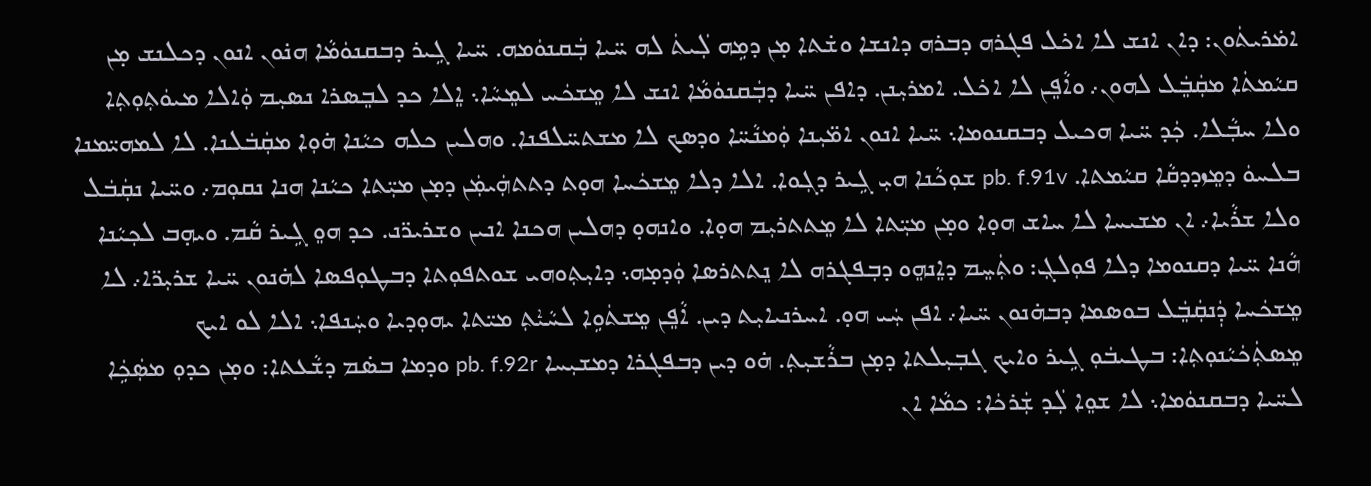ܐܡ̇ܪܝܬܿܘܢ: ܕܐܢ ܐܢܫ ܠܐ ܐܟ̇ܠ ܦܓܪܗ ܕܒܪܗ ܕܐܢܫܐ ܘܫ̇ܬܐ ܡ̣ܢ ܕܡܹܗ ܠܲܝܬܿ ܠܗ ܚ̈ܝܐ ܒܲܩܢܘܿܡܗ. ܚ̈ܝܐ ܓܹܝܪ ܕܒܩܢܘܿܡܵܐ ܗܢ̇ܘܢ ܐܢܘܢ ܕܟܠܢܫ ܡ̣ܢ ܩܝܵܡܬܿܐ ܡܩܲܒܸܿܠ ܠܗܘܢ܇ ܘܐܵܦܸܢ ܠܐ ܐܟ̇ܠ. ܐܡܪܝܼܢܢ. ܕܐܦܢ ܚ̈ܝܐ ܕܒܲܩܢܘܿܡܵܐ ܐܢܫ ܠܐ ܡܸܫܟܿܚ ܠܡܸܚܵܐ܆ ܐܸܠܐ ܟܕ ܠܒܸܤܪܐ ܢܤܝܼܡ ܘܲܐܠܐ ܡܝܘܿܬܼܘܼܬܼܐ ܘܠܐ ܚܒܼܵܠܐ. ܟܲܕ ܚ̈ܝܐ ܗܟܝܠ ܕܒܩܢܘܡܐ܆ ܚ̈ܝܐ ܐܢܘܢ ܐܡ̈ܝܼܢܐ ܘܲܡܢܵܚ̈ܐ ܘܕܤܟ ܠܐ ܡܫܬܚ̈ܠܦܢܐ. ܘܗܠܝܢ ܟܠܗ ܟܝܵܢܐ ܗ̇ܘܼܐ ܡܩܲܒܿܠܢܐ. ܠܐ ܠܡܗܝ̈ܡܢܐ ܒܠܚܘܿ ܕܡܸܙܕܕܩܵܐ ܩܝܵܡܬܐ. pb. f.91v ܫܘܼܟܵܢܐ ܗܝܼ ܓܹܝܪ ܕܓܼܘܐ. ܐܠܐ ܕܠܐ ܡܸܫܟܿܚܐ ܗܘ̣ܬ ܕܬܬܗܲܝܡܲܢ ܕܡ̣ܢ ܡܝܼ̈ܬܐ ܟܝܵܢܐ ܗܢܐ ܢܩܘܼܡ܇ ܘܚ̈ܝܐ ܢܩܲܒܿܠ ܘܠܐ ܫܪܵܝܐ܇ ܐܢ ܡܫܝܚܐ ܠܐ ܚܐܫ ܗܘ̣ܐ ܘܡ̣ܢ ܡܝܼ̈ܬܐ ܠܐ ܡܸܬܬܪܝܼܡ ܗܘ̣ܐ. ܘܐܢܗܘ̣ ܕܗܠܝܢ ܗܟܢܐ ܐܢܝܢ ܘܫܪܝܪ̈ܢ. ܟܕ ܗܘܸ ܓܹܝܪ ܩܵܡ. ܘܝܗ̣ܒ ܠܟܼܝܵܢܐ ܗܵܢܐ ܚ̈ܝܐ ܕܩܢܘܡܐ ܕܠܐ ܦܘܼܠܓܼ: ܘܬܲܚܸܡ ܕܐܸܢܗܸܘ ܕܒܼܦܓܪܗ ܠܐ ܢܸܬܬܪܤܐ ܘܲܕܡ̣ܗ܆ ܕܐܝܼܬܼܘܗܝ ܫܘܬܦܘܼܬܐ ܕܒܛܘܼܦܤܐ ܠܗ̇ܢܘܢ ܚ̈ܝܐ ܫܪܝܼܪ̈ܐ܇ ܠܐ ܡܸܫܟܿܚܐ ܕܲܢܩܲܒܸܿܠ ܒܘܤܡܐ ܕܒܗ̇ܢܘܢ ܚ̈ܝܐ܇ ܐܦܢ ܚܲܝ ܗܘ̣. ܐܚܪܢܝܐܝܼܬ ܕܝܢ. ܐܵܦܸܢ ܡܸܫܬܿܘܹܐ ܠܚܵܝܑܬܼ ܡܝ̈ܬܐ ܝܗܘܼܕܝܐ ܘܚܲܢܦܐ܆ ܐܠܐ ܠܘ ܐܝܟ ܡܸܤܬܲܟܿܝܵܢܘܼܬܼܐ: ܒܛܝܒܿܘܼ ܓܹܝܪ ܘܐܝܟ ܓܒܼܝܼܠܬܐ ܕܡ̣ܢ ܒܪܵܫܝܼܬܼ. ܗ̇ܘ ܕܝܢ ܕܒܦܓܪܐ ܕܡܫܝܼܚܐ pb. f.92r ܘܕܡܐ ܒܤ̇ܡ ܕܫܵܥܬܐ: ܘܡ̣ܢ ܟܕܘܼ ܡܤܲܟܹܿܐ ܠܚ̈ܝܐ ܕܒܩܢܘܿܡܐ܆ ܠܐ ܫܘܸܐ ܠܲܕ ܫܲܪܟܿܐ: ܟܡܵܐ ܐܢ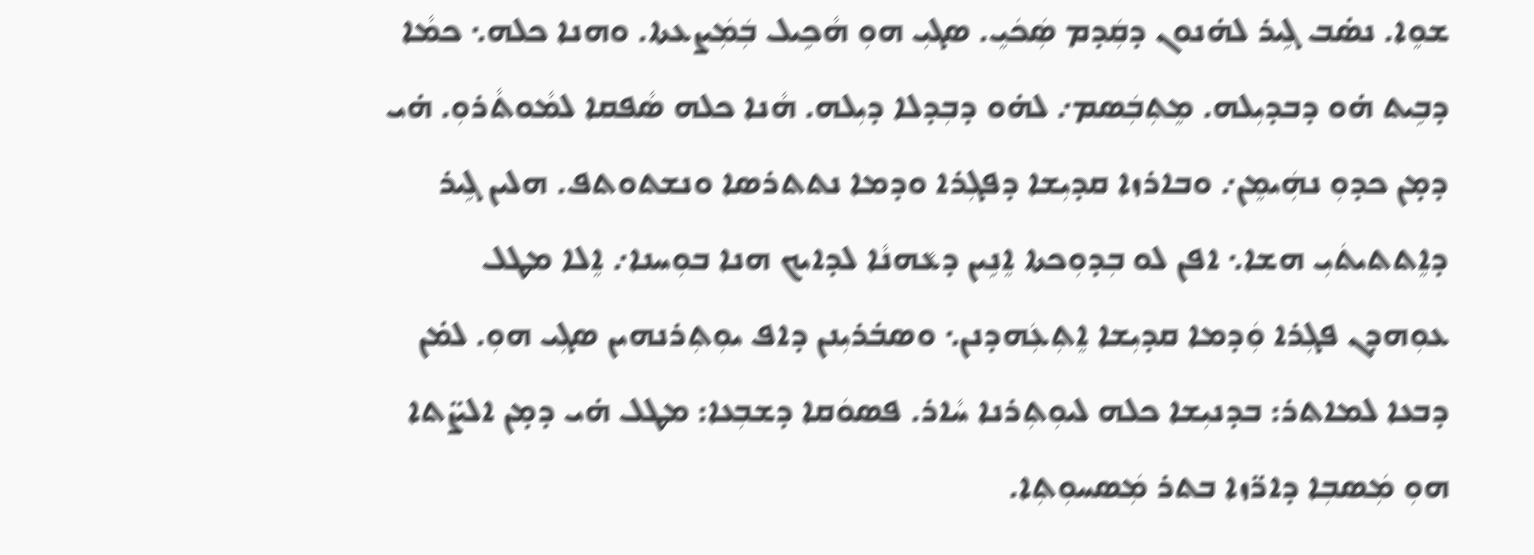ܫܘܸܐ. ܢܤ̇ܒ ܓܹܝܪ ܠܗ̇ܢܘܢ ܕܩܲܕܡ ܤܲܟܿܝܸ. ܤܓܝܼ ܗܘܼ ܗܵܟܹܝܠ ܒܲܡܲܨܥܬܐ. ܘܗܢܐ ܟܠܗ܆ ܟܡܵܐ ܕܒܹܝܬ ܗ̇ܘ ܕܒܕܝܼܠܗ. ܡܸܬܼܒܲܤܡ܇ ܠܗ̇ܘ ܕܒܼܕܠܐ ܕܝܼܠܗ. ܗܵܢܐ ܟܠܗ ܤܵܦܩܐ ܠܡܵܘܬܵܪܘܼ. ܗ̇ܝ ܕܡ̣ܢ ܟܕܘܼ ܢܗܲܝܡܸܢ܇ ܘܒܐܪܙܐ ܩܕܝܼܫܐ ܕܦܓܼܪܐ ܘܕܡܐ ܢܬܬܪܤܐ ܘܢܫܬܘܬܦ. ܗܠܝܢ ܓܹܝܪ ܕܐܸܬܬܝܬܿܝܼ ܗܫܐ܆ ܐܦܢ ܠܘ ܒܼܕܘܼܟܬܐ ܐܸܢܹܝܢ ܕܥܵܗܢܵܐ ܠܕܐܝܟ ܗܢܐ ܒܘܼܚܢܐ܇ ܐܸܠܐ ܡܛܠ ܥܘܼܗܕܢ ܦܓܼܪܐ ܘܲܕܡܐ ܩܕܝܼܫܐ ܐܸܬܼܥܲܗܕܢܢ܆ ܘܤܒ̇ܪܝܼܢܢ ܕܐܦ ܝܘܼܬܼܪܢܗܝܢ ܤܓܼܝ ܗܘܼ. ܠܡ̇ܢ ܕܒܥܐ ܠܡܐܬܪ: ܒܕܢܝܼܫܐ ܟܠܗ ܠܝܘܼܬܼܪܢܐ ܚܵܐܪ. ܦܤܘܿܩܐ ܕܫܒܼܥܐ: ܡܛܠ ܗ̇ܝ ܕܡ̣ܢ ܐܠܨ̈ܬܐ ܗܘܼ ܡܲܤܒܼܐ ܕܐܪ̈ܙܐ ܒܬܪ ܡܲܤܚܘܼܬܼܐ.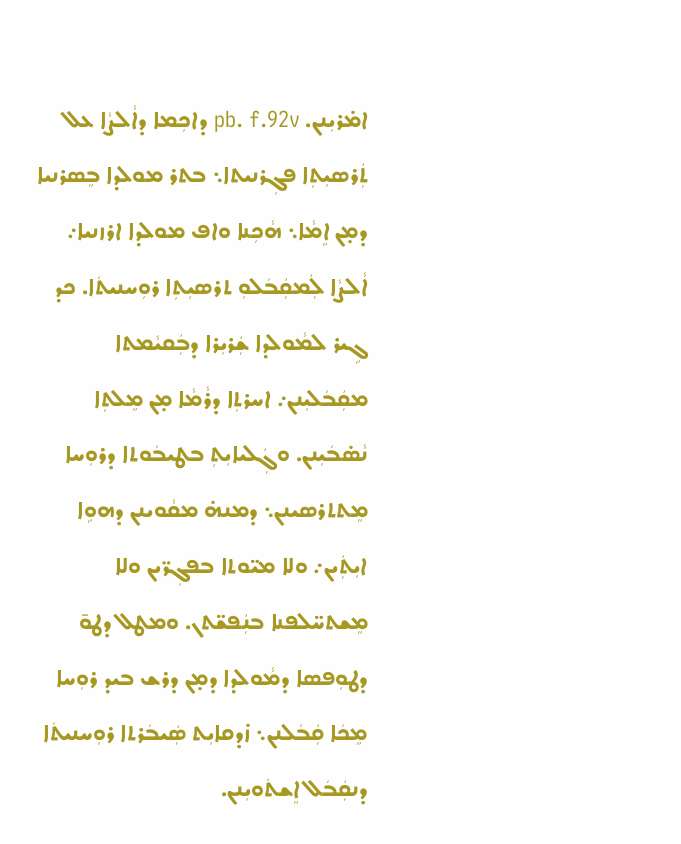ܐܡ̇ܪܝܼܢܢ. pb. f.92v ܕܐܟܼܡܐ ܕܐܵܠܨܵܐ ܥܠ ܬܲܪܤܝܼܬܼܐ ܦܓܼܪܢܝܬܐ܆ ܒܬܪ ܡܘܠܕܐ ܒܸܤܪܢܝܐ ܕܡ̣ܢ ܐܸܡܵܐ܆ ܗܵܟܼܢܐ ܘܐܦ ܡܘܠܕܐ ܐܪܙܢܝܐ܇ ܐܵܠܨܵܐ ܠܲܡܩܲܒܿܠܘܼ ܬܪܤܝܼܬܼܐ ܪܘܼܚܢܝܬܿܐ. ܟܕ ܓܹܝܪ ܠܡܵܘܠܕܐ ܫܲܪܝܼܪܐ ܕܒܲܩܝܵܡܬܐ ܡܩܲܒܿܠܝܼܢܢ܇ ܐܚܪܬܼܐ ܕܪܵܡܵܐ ܡ̣ܢ ܡܸܠܬܼܐ ܢܵܤ̇ܒܿܝܼܢܢ. ܘܓܲܠܝܐܝܼܬܼ ܒܛܝܒܿܘܬܐ ܕܪܘܼܚܐ ܡܸܬܬܪܤܝܢܢ܆ ܕܡܢܗ̇ ܡܩܵܘܝܢܢ ܕܗܘܹܐ ܐܝܼܬܲܝܢ܇ ܘܠܐ ܡܝ̈ܘܬܐ ܒܦܓܼܪ̈ܝܢ ܘܠܐ ܡܸܫܬܚ̈ܠܦܢܐ ܒܢܲܦܫ̈ܬܢ. ܘܡܛܠ ܕܛܘ̄ ܕܛܘܼܦܤܐ ܕܡܵܘܠܕܐ ܕܡ̣ܢ ܕܪܫ ܒܝܕ ܪܘܼܚܐ ܡܸܟܿܐ ܩܲܒܿܠܢܢ܆ ܙ̇ܕܩܐܝܼܬ ܤܲܝܒܿܪܬܐ ܪܘܼܚܢܝܬܿܐ ܕܢܩܲܒܿܠ ܐܸܫܬܿܘܝܼܢܢ.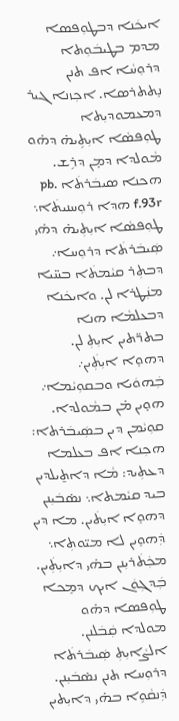ܐܝܟܿܢܐ ܕܒܛܘܼܦܤܐ ܡܕܡ ܒܛܝܒܿܘܼܬܐ ܕܪܘܼܚܵܐ ܐܦ ܬܢܢ ܢܸܬܬܪܤܐ. ܐܟܼܙܢܐ ܓܝܪ ܕܡܥܡܘܕܝܼܬܐ ܛܘܼܦܤܵܐ ܐܝܼܬܹܝܗ̇ ܕܗ̇ܘ ܡܵܘܠܕܐ ܕܡ̣ܢ ܕܪܹܫ. ܗܟܢܐ ܤܝܒܿܪܬܿܐ pb. f.93r ܗܕܐ ܪܘܼܚܢܝܬܿܐ܆ ܛܘܼܦܤܵܐ ܐܝܼܬܼܝܗ̇ ܕܗ̇ܝ ܤܲܝܒܿܪܬܿܐ ܕܪܘܼܚܐ܇ ܕܒܬܼܪ ܩܝܵܡܬܿܐ ܒܚ̈ܝܐ ܡܢܲܛܪܐ ܠܢ. ܘܐܝܟܿܢܐ ܕܒܥܠܡܵܐ ܗܢܐ ܒܬܪ̈ܬܝܢ ܐܝܼܬܼ ܠܢ. ܕܗܘܸܐ ܐܝܼܬܲܝܢ܇ ܒܲܗܘܿܝܐ ܘܒܩܘܼܝܵܡܐ܇ ܗܘ̣ܝܢ ܡ̇ܢ ܒܡܵܘܠܕܐ. ܩܘܼܝܵܡܢ ܕܝܢ ܒܤܲܝܒܿܪܬܐ: ܗܟܼܢܐ ܐܦ ܒܥܠܡܐ ܕܥܬܼܝܕ: ܡܵܐ ܕܐܬ̱ܝܠܕܝܢ ܒܝܕ ܩܝܵܡܬܐ܆ ܢܤ̇ܒܿܝܼܢܢ ܕܗܘܸܐ ܐܝܼܬܿܝܢ. ܡܐ ܕܝܢ ܕܲܗܘܸܝܢ ܠܐ ܡܝ̈ܘܬܼܐ܆ ܡܟܲܬܿܪܝܼܢܢ ܒܗ̇ܝ ܕܐܝܼܬܲܝܢ. ܒܲܕܓܼܘܿܢ ܐܝܟ ܕܡܸܟܐ ܛܘܼܦܤܐ ܕܗ̇ܘ ܡܘܠܕܐ ܩܲܒܿܠܢܢ. ܐܠܨܵܐܝܼܬܼ ܤܲܝܒܿܪܬܿܐ ܕܪܘܼܚܐ ܬܢܢ ܢܤ̇ܒܿܝܼܢܢ. ܕܲܢܩܵܘܹܐ ܒܗ̇ܝ ܕܐܝܼܬܝܢ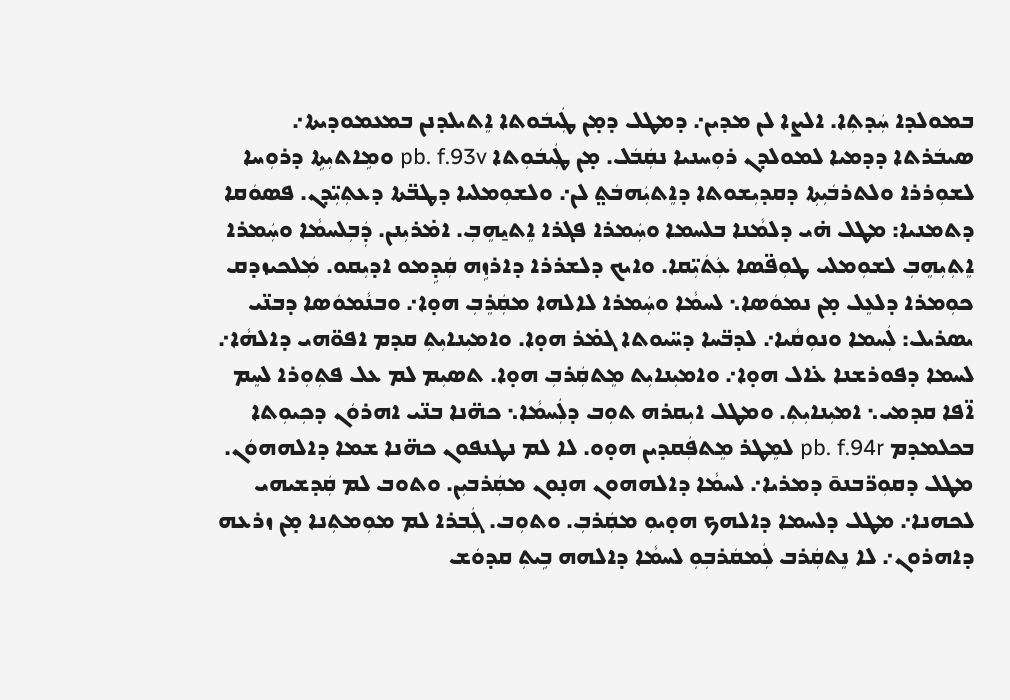ܒܡܘܠܕܐ ܚܲܕܬܼܐ. ܐܠܨܐ ܠܢ ܡܕܝܢ܇ ܕܡܛܠ ܕܡ̣ܢ ܛܲܝܒܿܘܬܐ ܐܸܬܝܠܕܢܢ ܒܡܥܡܘܕܝܬܐ܇ ܤܝܒܿܪܬܐ ܕܕܡܝܐ ܠܡܘܠܕܢ ܪܘܼܚܢܝܐ ܢܩܲܒܿܠ. ܡ̣ܢ ܛܲܝܒܿܘܼܬܐ pb. f.93v ܘܡܹܐܬܝܼܬܹܐ ܕܪܘܼܚܐ ܠܫܘܼܪܪܐ ܘܠܬܪܒܿܝܼܬܼܐ ܕܩܕܝܼܫܘܬܐ ܕܐܸܬܝܲܗܒܿܬ̤ ܠܢ܇ ܘܠܫܘܼܡܠܝܐ ܕܛܒ̈ܬܐ ܕܥܬܼܝܼ̈ܕܢ. ܦܤܘܿܩܐ ܕܬܡܢܝܐ: ܡܛܠ ܗ̇ܝ ܕܠܡܵܢܐ ܒܠܚܡܐ ܘܚܲܡܪܐ ܦܓܪܐ ܐܸܬܝ̱ܗܸܒܼ. ܐܡ̇ܪܝܼܢܢ. ܕܲܒܼܠܚܡܵܐ ܘܚܲܡܪܐ ܐܸܬܼܝܼܗܸܒܼ ܠܫܘܼܡܠܝ ܛܘܼܦ̈ܤܐ ܥܲܬܿܝܼ̈ܩܐ. ܘܐܝܟ ܕܠܫܪܪܐ ܕܐܪܙܹܗ ܩܲܕܹܡܘ ܐܕܝܼܩܘ. ܡܲܠܟܝܙܕܩ ܟܘܼܡܪܐ ܕܠܥܸܠ ܡ̣ܢ ܢܡܘܿܤܐ܆ ܠܚܡܵܐ ܘܚܲܡܪܐ ܠܐܠܗܐ ܡܩܲܪܸܒܼ ܗܘ̣ܐ܇ ܘܒܢܵܡܘܿܤܐ ܕܒܢ̈ܝ ܝܤܪܝܠ: ܠܲܚܡܐ ܘܢܘܼܩܵܝܐ܇ ܠܕܒ̈ܚܐ ܕܚ̈ܝܘܬܐ ܓܡ̇ܪ ܗܘ̣ܐ. ܘܐܡܝܼܢܐܝܼܬܼ ܩܕܡ ܐܦܘ̈ܗܝ ܕܐܠܗܵܐ܇ ܠܚܡܐ ܕܦܘܪܫܢܐ ܥ̇ܐܠ ܗܘ̣ܐ܇ ܘܐܡܝܼܢܐܝܼܬ ܡܸܬܩܲܪܒܼ ܗܘ̣ܐ. ܬܤܝܼܡ ܠܡ ܥܠ ܦܬܼܘܼܪܐ ܠܚܸܡ ܐ̈ܦܐ ܩܕܡܝ܆ ܐܡܝܼܢܐܝܼܬܼ. ܘܡܛܠ ܐܝܼܩܪܗ ܬܘܼܒ ܕܠܲܚܡܵܐ܆ ܟܗ̈ܢܐ ܒܢ̈ܝ ܐܗܪܘܿܢ ܕܟܼܝܘܼܬܐ ܒܟܠܡܕܡ pb. f.94r ܠܡܸܛܪ ܡܸܬܦܲܩܕܝܢ ܗܘ̣ܘ. ܠܐ ܠܡ ܢܛܢܦܘܢ ܟܗ̈ܢܐ ܫܡܐ ܕܐܠܗܗܘܿܢ. ܡܛܠ ܕܩܘܼܪ̈ܒܢܘ̄ ܕܡܪܝܐ܇ ܠܚܡܵܐ ܕܐܠܗܗܘܢ ܗܢ̣ܘܢ ܡܩܲܪܒܝܼܢ. ܘܬܘܒ ܠܡ ܩܲܕܫܝܗܝ ܠܟܗܢܐ܇ ܡܛܠ ܕܠܚܡܐ ܕܐܠܗܟ ܗܘ̣ܝܘܼ ܡܩܲܪܒܼ. ܘܬܘܼܒ. ܓܲܒܪܐ ܠܡ ܡܘܼܡܬܼܢܐ ܡ̣ܢ ܙܪܥܗ ܕܐܗܪܘܢ܇ ܠܐ ܢܸܬܩܲܪܒ ܠܲܡܩܿܪܒܼܘܼ ܠܚܡܵܐ ܕܐܠܗܗ ܒܹܝܬܼ ܩܕܘܿܫ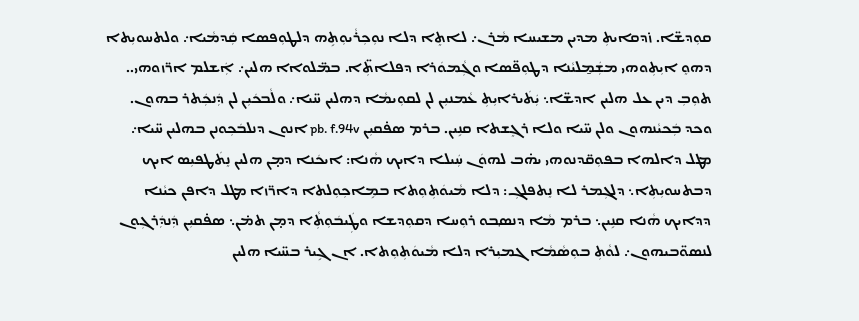ܩܘܼܕܫ̈ܐ. ܙ̇ܕܩܐܝܬܼ ܡܕܝܢ ܡܫܝܚܐ ܡܵܪܢ܇ ܠܐܬܸܐ ܕܠܐ ܢܘܼܟܼܪܵܝܘܼܬܹܗ ܕܠܛܘܼܦܤܐ ܩܲܕܡܵܝܐ܇ ܘܠܬܚܘܝܼܬܐ ܕܗܘܸ ܐܝܼܬܼܘܗܝ ܡܫܲܡ̱ܠܝܵܢܐ ܕܛܘܼܦ̈ܤܐ ܘܓܼܵܡܘܿܪܐ ܕܦܠܐܬܼ̈ܐ. ܒܡ̈ܠܘܐܐ ܗܠܝܢ܇ ܐܲܫܠܡ ܐܪ̈ܙܘܗܝ.. ܬܘܼܒܼ ܕܝܢ ܥܠ ܗܠܝܢ ܐܕܫ̈ܐ܆ ܝܲܬܿܝܪܐܝܼܬܼ ܥܵܡܢܝܼܢ ܠܢ ܠܩܘܼܝܡܵܐ ܕܗܠܝܢ ܚ̈ܝܐ܇ ܘܠܵܒܟܿܝܼܢ ܠܢ ܕܲܢܟܲܬܪ ܒܗܘܢ. ܘܟܕ ܒܲܟܝܵܢܗܘܢ ܘܠܢ ܚ̈ܝܐ ܘܠܐ ܪܓܸܫܬܐ ܩܢܹܝܢ. ܒܪܡ ܤܦ̇ܩܝܼܢ pb. f.94v ܐܢܘܢ ܕܢܠܒܿܟܼܘܢܢ ܒܗܠܝܢ ܚ̈ܝܐ܇ ܡܛܠ ܕܐܠܗܐ ܒܦܘܼܩ̈ܕܢܘܗܝ ܝܗ̇ܒ ܠܗܘܿܢ ܚܲܝܠܐ ܕܐܝܟ ܗܵܢܐ: ܐܝܟܿܢܐ ܕܡ̣ܢ ܗܠܝܢ ܢܸܬܿܛܦܝܼܣ ܐܝܟ ܕܒܬܚܘܝܼܬܼܐ܆ ܕܠܓܼܡܪ ܠܐ ܢܸܬܦܠܓܼ: ܕܠܐ ܡܵܝܘܿܬܼܘܼܬܐ ܒܡܹܐܟܼܘܼܠܬܐ ܕܐܪ̈ܙܐ ܡܛܠ ܕܐܦܢ ܟܝܵܢܐ ܕܕܐܝܟ ܗܵܢܐ ܩܢܹܝܢ܆ ܒܪܡ ܡܵܐ ܕܢܤ݂ܒܘ ܪܘܼܚܐ ܕܩܘܼܕܫܐ ܘܛܲܝܒܿܘܼܬܼܵܐ ܕܡ̣ܢ ܬܡ̇ܢ܆ ܤܦ̇ܩܝܼܢ ܕܲܢܕܲܪܓܼܘܢ ܠܢܤܘ̈ܒܝܗܘܢ܇ ܠܘܵܬܼ ܒܘܼܤܵܡܵܐ ܓܡܝܼܪܐ ܕܠܐ ܡܵܝܘܿܬܼܘܼܬܐ. ܐܢ ܓܹܝܪ ܒܚ̈ܝܐ ܗܠܝܢ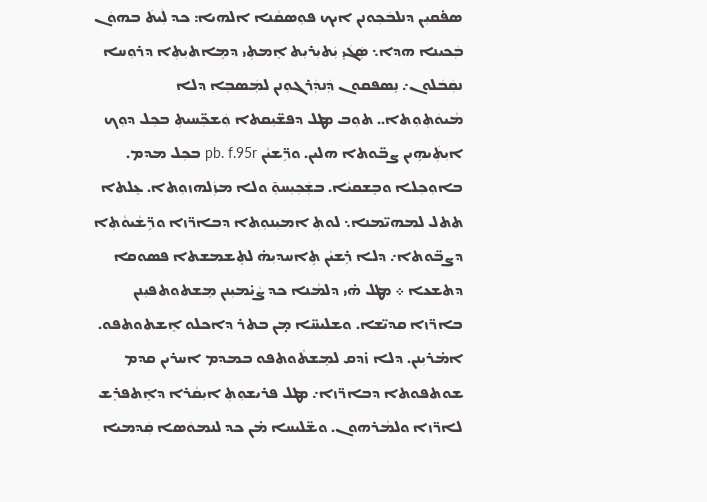ܤܦ̇ܩܝܼܢ ܕܢܠܒܿܟܼܘܢܢ ܐܝܟ ܦܘܼܤܩܵܢܐ ܐܠܗܝܐ: ܟܕ ܠܲܝܬܿ ܒܗܘܿܢ ܒܲܟܝܢܐ ܗܕܐ܆ ܤܲܓܿܝܸ ܝܲܬܝܼܪܝܼܬ ܐܸܡܬܼܝ ܕܡܹܐܬܝܼܬܼܐ ܕܪܘܼܚܐ ܢܩܲܒܿܠܘܢ܇ ܢܸܤܦܩܘܢ ܕܲܢܕܲܪܓܘܼܢܢ ܠܡܲܤܒܼܐ ܕܠܐ ܡܵܝܘܿܬܼܘܼܬܐ.. ܬܘܼܒ ܡܛܠ ܕܦܫ̈ܝܼܩܬܐ ܘܲܫܟܼ̈ܚܝܬܼ ܒܟܼܠ ܕܘܼܟ ܐܝܼܬܲܝܗܹܝܢ ܨܒ̈ܘܬܐ ܗܠܝܢ. ܘܪܹ̈ܫܝܵܢ pb. f.95r ܒܟܼܠ ܡܕܡ. ܒܐܘܼܟܼܠܐ ܘܒܸܫܩܝܵܐ. ܒܫܲܟܼܝܼܚܘܼ̄ ܘܠܐ ܡܙܲܠܗܙܘܼܬܐ. ܥܸܠܬܐ ܬܬܠ ܠܡܗܝ̈ܡܢܐ܆ ܠܘܬܼ ܐܡܝܼܢܘܼܬܐ ܕܒܐܪ̈ܙܐ ܘܪܹ̈ܫܵܝܘܵܬܼܐ ܕܨܒ̈ܘܬܐ܇ ܕܠܐ ܪܹܫܝܵܢ ܬܹܐܚܕܝܼܗ̇ ܠܬܸܫܡܫܬܐ ܦܤܘܩܐ ܕܬܫܥܐ ܀ ܡܛܠ ܗ̇ܝ ܕܠܡܵܢܐ ܟܕ ܨܵܝ̇ܡܝܼܢܢ ܡܸܫܬܘܬܦܝܼܢܢ ܒܐܪ̈ܙܐ ܩܕܝ̈ܫܐ. ܘܫܠܝܚ̈ܐ ܡ̣ܢ ܒܬܪ ܕܐܟܠܘ ܐܸܫܬܘܬܦܘ. ܐܡ̇ܪܝܼܢܢ. ܕܠܐ ܙ̇ܕܩ ܠܡܸܫܬܵܘܬܦܘ ܒܡܕܡ ܐܚܪܝܢ ܩܕܡ ܫܘܬܦܘܬܐ ܕܒܐܪ̈ܙܐ܇ ܡܛܠ ܦܪܝܫܘܼܬܼ ܐܝܼܩܵܪܐ ܕܐܸܬܦܪܸܫ ܠܐܪ̈ܙܐ ܘܠܡܵܪܗܘܢ. ܘܫ̈ܠܝܚܐ ܡ̇ܢ ܟܕ ܠܢܡܘܿܤܐ ܩܲܕܡܝܐ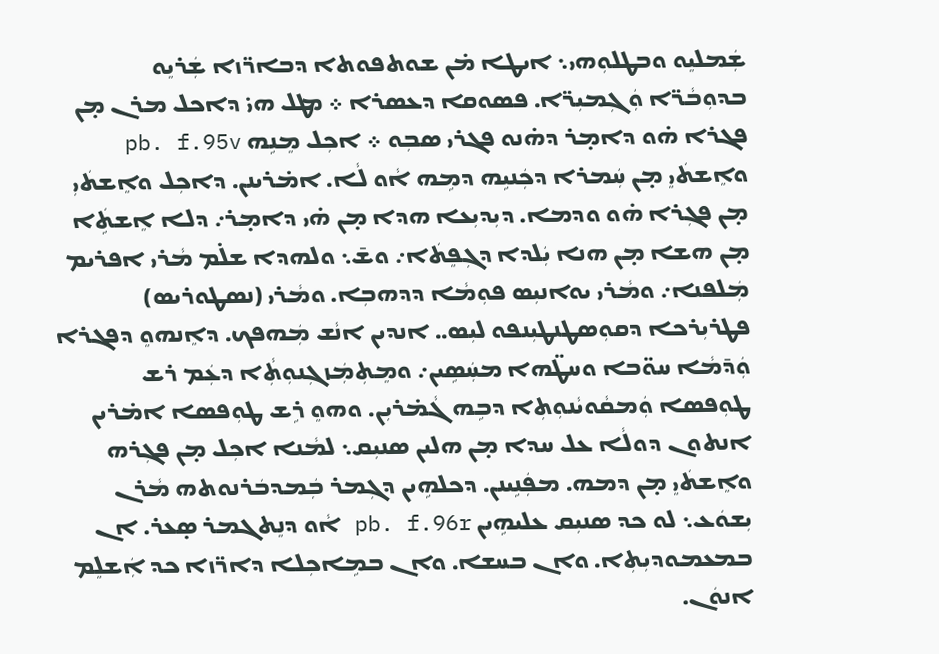ܫܲܡܠܝܸܘ ܘܒܛܠܘܼܗܝ܆ ܐܝܛܐ ܡ̇ܢ ܫܘܬܦܘܬܐ ܕܒܐܪ̈ܙܐ ܫܲܪܝܸܘ ܒܕܘܼܒܵܪ̈ܐ ܘܲܓܼܡܝܼܪ̈ܐ. ܦܤܘܩܐ ܕܥܤܪܐ ܀ ܡܛܠ ܗܝ̇ ܕܐܟܠ ܡܪܢ ܡ̣ܢ ܦܓܪܐ ܗ̇ܘ ܕܐܡ̣ܪ ܕܗ̇ܢܘ ܦܓܪܝ ܤܒܼܘ ܀ ܐܟܼܠ ܡܸܢܹܗ pb. f.95v ܘܐܸܫܬܿܝܸ ܡ̣ܢ ܚܲܡܪܐ ܕܟܲܢܝܹܗ ܕܡܹܗ ܐܵܘ ܠܵܐ. ܐܡ̇ܪܝܢܢ. ܕܐܟܼܠ ܘܐܸܫܬܿܝܼ ܡ̣ܢ ܦܓܼܪܐ ܗ̇ܘ ܘܕܡܐ. ܕܝܼܕܝܼܥܐ ܗܕܐ ܡ̣ܢ ܗ̇ܝ ܕܐܡ̣ܪ܇ ܕܠܐ ܐܸܫܬܹܿܐ ܡ̣ܢ ܗܫܐ ܡ̣ܢ ܗܢܐ ܝܲܠܕܐ ܕܓܼܦܸܬܿܐ܇ ܘܫ̄܆ ܘܠܗܕܐ ܫܠ̇ܡ ܡܵܪܝ ܐܦܪܝܡ ܡܲܠܦܢܐ܇ ܘܡܵܪܝ ܝܘܐܢܝܼܣ ܦܘܼܡܵܐ ܕܕܗܒܼܐ. ܘܡܵܪܝ (ܢܣܛܘܪܝܣ) ܦܛܪܝܼܪܟܐ ܕܩܘܼܤܛܢܛܝܼܢܦܘ ܠܝܼܣ.. ܐܢܕܝܢ ܐܢܵܫ ܡܲܗܦܟ. ܕܐܸܢܗܘܸ ܕܦܓܪܐ ܘܲܕ̄ܡܵܐ ܚܘ̈ܒܐ ܘܚܛ̈ܗܐ ܡܚܲܤܹܝܢ܇ ܘܡܸܬܼܡܲܙܓܼܢܘܼܬܼܵܐ ܕܥܲܡ ܪܫ ܛܘܼܦܤܐ ܘܲܡܩܵܘܝܵܢܘܼܬܼܐ ܕܒܹܗ ܓܵܡ̇ܪܝܼܢ. ܘܗܘܸ ܪܹܫ ܛܘܼܦܤܐ ܐܡ̇ܪܝܢ ܐܢܬܘܢ ܕܘܠܵܐ ܥܠ ܚܕܐ ܡ̣ܢ ܗܠܝܢ ܤܢܝܼܩ܆ ܠܡܵܢܐ ܐܟܼܠ ܡ̣ܢ ܦܓܼܪܗ ܘܐܸܫܬܿܝܸ ܡ̣ܢ ܕܡܗ. ܡܦܲܢܹܝܢܢ. ܕܟܠܗܹܝܢ ܕܓܼܡܪ ܒܲܡܕܒܿܪܢܘܬܗ ܡܵܪܢ ܝܼܫܘܿܥ܆ ܠܘ ܟܕ ܤܢܝܼܩ ܥܠܝܗܹܝܢ pb. f.96r ܐܵܘ ܕܢܸܬܓܡܪ ܤ̣ܥܪ. ܐܢ ܒܡܥܡܘܕܝܼܬܼܐ. ܘܐܢ ܒܚܫܐ. ܘܐܢ ܒܡܹܐܟܼܠܐ ܕܐܪ̈ܙܐ ܟܕ ܐܲܫܠܸܡ ܐܢܘܿܢ.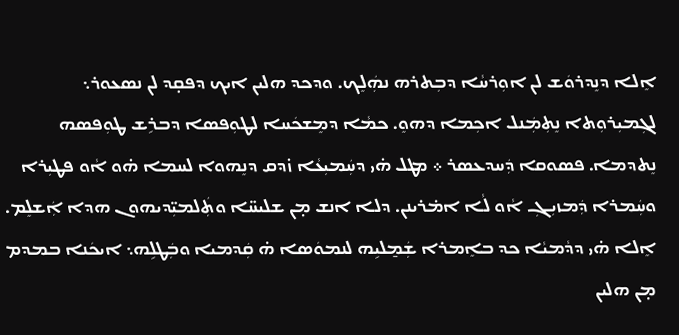ܐܸܠܐ ܕܢܸܕܪܘܿܫ ܠܢ ܐܘܼܪܚܵܐ ܕܒܼܬܪܗ ܢܗܲܠܸܟ. ܘܕܟܕ ܗܠܝܢ ܐܝܟ ܕܦܩ̣ܕ ܠܢ ܢܤܥܘܪ܆ ܠܓܼܡܝܼܪܘܼܬܐ ܢܸܬܼܡܲܢܠ ܐܟܼܡܐ ܕܗܘܸ. ܟܡܵܐ ܕܡܸܫܟܿܚܐ ܠܛܘܼܦܤܐ ܕܒܪܹܫ ܛܘܼܦܤܗ ܢܸܬܕܡܐ. ܦܤܘܩܐ ܕܲܚܕܥܤܪ ܀ ܡܛܠ ܗ̇ܝ ܕܚܲܡܝܼܥܵܐ ܙ̇ܕܩ ܕܢܸܗܘܐ ܠܚܡܐ ܗ̇ܘ ܐܵܘ ܦܛܝܼܪܐ ܘܚܲܡܪܐ ܕܲܡܙܝܼܓܼ ܐܵܘ ܠܵܐ ܐܡ̇ܪܝܢܢ. ܕܠܐ ܐܢܫ ܡ̣ܢ ܫܠܝܚ̈ܐ ܘܬܲܠܡܝܼ̈ܕܝܗܘܢ ܗܕܐ ܐܲܫܠܸܡ. ܐܸܠܐ ܗ̇ܝ ܕܕܵܡܝܵܐ ܟܕ ܒܐܸܡܪܐ ܫܲܡ̱ܠܝܹܗ ܠܢܡܘܿܤܐ ܗ̇ ܩܲܕܡܝܐ ܘܒܲܛܠܹܗ܆ ܐܝܟܿܢܐ ܒܡܕܡ ܡ̣ܢ ܗܠܝܢ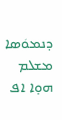ܕܢܡܘܿܤܐ ܡܫܠܡ ܗܘ̣ܐ ܐܦ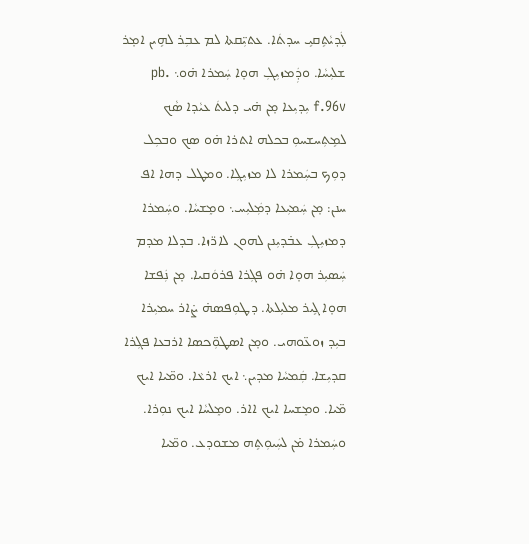ܠܲܕܝܵܬܹܩܝܹ ܚܕܬܿܐ. ܥܬܝܼ̈ܩܬܐ ܠܡ ܥܒܼܪ ܠܗܹܝܢ ܐܡ̣ܪ ܫܠܝܼܚܵܐ. ܘܕܲܡܙܝܼܓܼ ܗܘ̣ܐ ܚܲܡܪܐ ܗ̇ܘ܆ pb. f.96v ܝܼܕܝܼܥܐ ܡ̣ܢ ܗ̇ܝ ܕܠܝܬܿ ܥܝܵܕܐ ܤܵܟ ܠܡܹܬܼܚܫܚܘܼ ܒܟܠܗ ܐܬܪܐ ܗ̇ܘ ܤܟ ܘܒܟܼܠ ܕܘܼܟ ܒܚܲܡܪܐ ܠܐ ܡܙܝܼܓܼܐ. ܘܡܛܠ ܕܗܐ ܐܦ ܚܢܢ: ܡ̣ܢ ܚܲܡܝܼܥܐ ܕܡܲܠܝܼܚ܆ ܘܡܸܫܚܵܐ. ܘܚܲܡܪܐ ܕܡܙܝܼܓܼ ܥܒ̇ܕܝܼܢܢ ܠܗܘܢ ܠܐܪ̈ܙܐ. ܒܕܠܐ ܡܕܡ ܚܲܤܝܼܪ ܗܘ̣ܐ ܗ̇ܘ ܦܓܼܪܐ ܦܪܘܿܩܝܐ. ܡ̣ܢ ܢܲܦܫܐ ܗܘ̣ܐ ܓܹܝܪ ܡܠܝܼܠܬܐ. ܕܛܘܼܦܤܗ̇ ܨ̇ܐܪ ܚܡܝܼܪܐ ܒܝܼܕ ܙܘܥ̈ܘܗܝ. ܘܡ̣ܢ ܐܤܛܘܼ̈ܟܤܐ ܐܪܒܥܐ ܦܓܼܪܐ ܩܕܝܼܫܐ. ܩܲܡܚܵܐ ܡܕܝܢ܆ ܐܝܟ ܐܪܥܵܐ. ܘܡ̈ܝܐ ܐܝܟ ܡ̈ܝܐ. ܘܡܸܫܚܐ ܐܝܟ ܐܐܪ. ܘܡܸܠܚܵܐ ܐܝܟ ܢܘܼܪܐ. ܘܚܲܡܪܐ ܡ̇ܢ ܠܚܲܝܘܼܬܹܗ ܡܫܘܕܥ. ܘܡ̈ܝܐ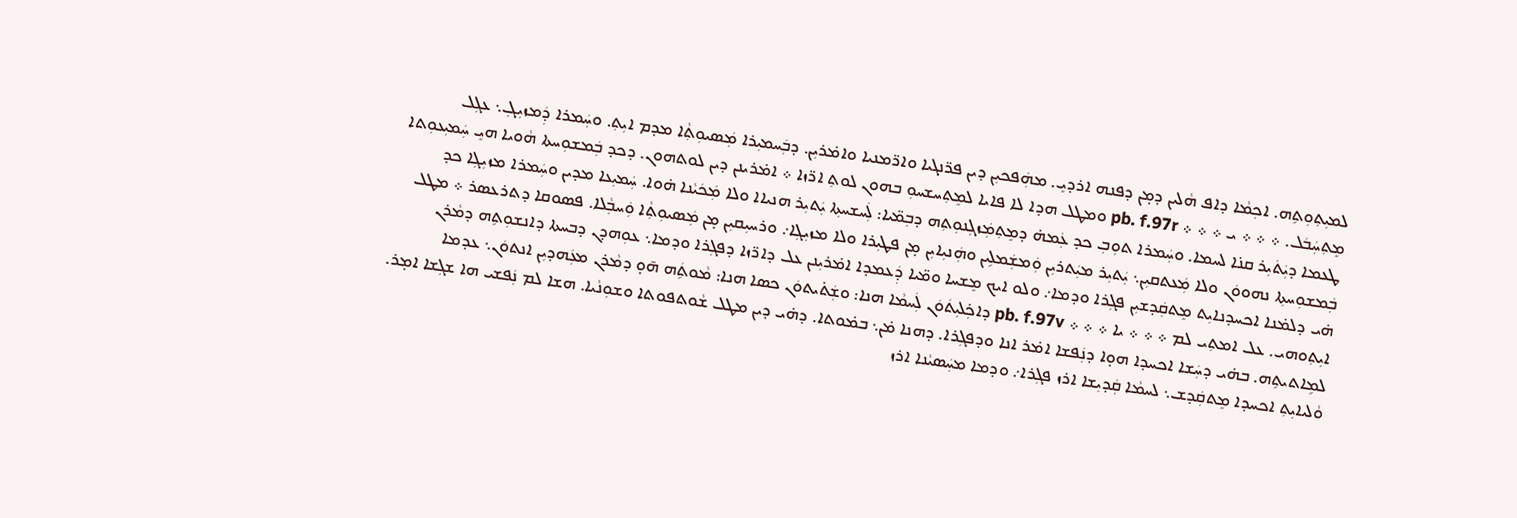ܠܡܝܼܬܼܘܼܬܹܗ. ܐܟܼܡܵܐ ܕܐܦ ܗܵܠܝܢ ܕܡ̣ܢ ܕܦܢܗ ܐܪܕܝܸ. ܡܗܲܦܟܝܼܢ ܕܝܢ ܦܪ̈ܢܓܝܐ ܘܐܪ̈ܡܢܝܐ ܘܐܡ̇ܪܝܼܢ. ܕܒܲܚܡܝܼܪܐ ܡܲܤܝܘܼܬܼܵܐ ܡܕܡ ܐܝܼܬܼ. ܘܚܲܡܪܐ ܕܲܡܙܝܼܓܼ܆ ܥܓܼܠ ܡܸܬܼܚܲܒܿܠ. ܀ ܀ ܀ ܝ ܀ ܀ ܀ pb. f.97r ܘܡܛܠ ܗܕܐ ܠܐ ܦܐܝܐ ܠܡܸܬܼܚܫܚܘܼ ܒܗܘܢ ܠܘܬܼ ܐܪ̈ܙܐ ܀ ܐܡ̇ܪܝܢܢ ܕܝܢ ܠܘܬܗܘܢ. ܕܟܕ ܒܲܡܫܘܼܚܬܐ ܗܵܘܝܐ ܗܝܸ ܚܲܡܝܼܥܘܼܬܐ ܛܥܡܐ ܕܝܲܬܿܝܼܪ ܩܢ̇ܐ ܠܚܡܐ. ܘܚܲܡܪܐ ܬܘܼܒܼ ܟܕ ܥܲܡܗ̇ ܕܡܸܬܼܡܲܙܓܼܢܘܼܬܼܗ ܕܒܼܡ̈ܝܐ: ܠܲܚܫܚܬܼܐ ܝܲܬܝܼܪ ܗܢܝܐܐ ܘܠܐ ܡܲܟܿܝܵܢܐ ܗ̇ܘܐ. ܚܲܡܝܼܥܐ ܡܕܝܢ ܘܚܲܡܪܐ ܡܙܝܼܓܼܐ ܟܕ ܒܲܡܫܘܼܚܬܼܐ ܢܗܘܘܿܢ ܘܠܐ ܡܲܥܬܩܝܼܢ܆ ܝܲܬܝܼܪ ܡܝܲܬܪܝܼܢ ܘܲܡܫܲܡܠܹܝܢ ܘܗܲܢܝܼܐܝܼܢ ܡ̣ܢ ܦܛܝܼܪܐ ܘܠܐ ܡܙܝܼܓܼܐ܇ ܘܪܚܝܼܩܝܼܢ ܡ̣ܢ ܡܲܤܝܘܼܬܼܵܐ ܘܲܚܒܼܵܠܐ. ܦܤܘܩܐ ܕܬܪܥܤܪ ܀ ܡܛܠ ܗ̇ܝ ܕܠܡ̇ܢܐ ܐܟܚܕܢܐܝܼܬ ܡܸܬܩܲܕܫܝܼܢ ܦܓܼܪܐ ܘܕܡܐ܇ ܘܠܘ ܐܝܟ ܡܸܫܚܐ ܘܡ̈ܝܐ ܕܲܥܡܕܐ ܐܡ̇ܪܝܼܢܢ ܥܠ ܕܐܪ̈ܙܐ ܕܦܓܼܪܐ ܘܕܡܐ܆ ܥܘܼܗܕܢ ܕܒܚܬܐ ܕܐܢܫܘܼܬܹܗ ܕܡܵܪܢ ܐܝܼܬܼܘܗܝ. ܥܠ ܐܡܬܼܝ ܠܡ ܀ ܀ ܀ ܝܐ ܀ ܀ ܀ pb. f.97v ܕܐܟܼ̇ܠܝܼܬܿܘܿܢ ܠܲܚܡܵܐ ܗܢܐ: ܘܫܲܬ̇ܝܬܘܿܢ ܟܤܐ ܗܢܐ: ܡܵܘܬܹܿܗ ܗ̄ܘ̣ ܕܡܵܪܢ ܡܥܲܗܕܝܼܢ ܐܢܬܘܿܢ܆ ܥܕܡܐ ܠܡܹܐܬܝܬܹܗ. ܒܗ̇ܝ ܕܚܲܫܐ ܐܟܚܕܐ ܗܘ̣ܐ ܕܢܲܦܫܐ ܐܡ̇ܪ ܐܢܐ ܘܕܦܓܼܪܐ. ܕܗܢܐ ܡ̇ܢ܆ ܒܡ̇ܘܬܐ. ܕܗ̇ܝ ܕܝܢ ܡܛܠ ܫܵܘܬܦܘܬܐ ܘܫܘܼܢܵܝܐ. ܗܫܐ ܠܡ ܢܲܦܫܝ ܗܐ ܫܓܼܫܐ ܐܡ̣ܪ. ܘܵܠܝܐܝܼܬܼ ܐܟܚܕܐ ܡܸܬܩܲܕܫ܆ ܠܚܡܵܐ ܩܲܕܝܼܫܐ ܐܪܙ ܦܓܼܪܐ܇ ܘܕܡܐ ܡܚܲܤܝܵܢܐ ܐܪܙ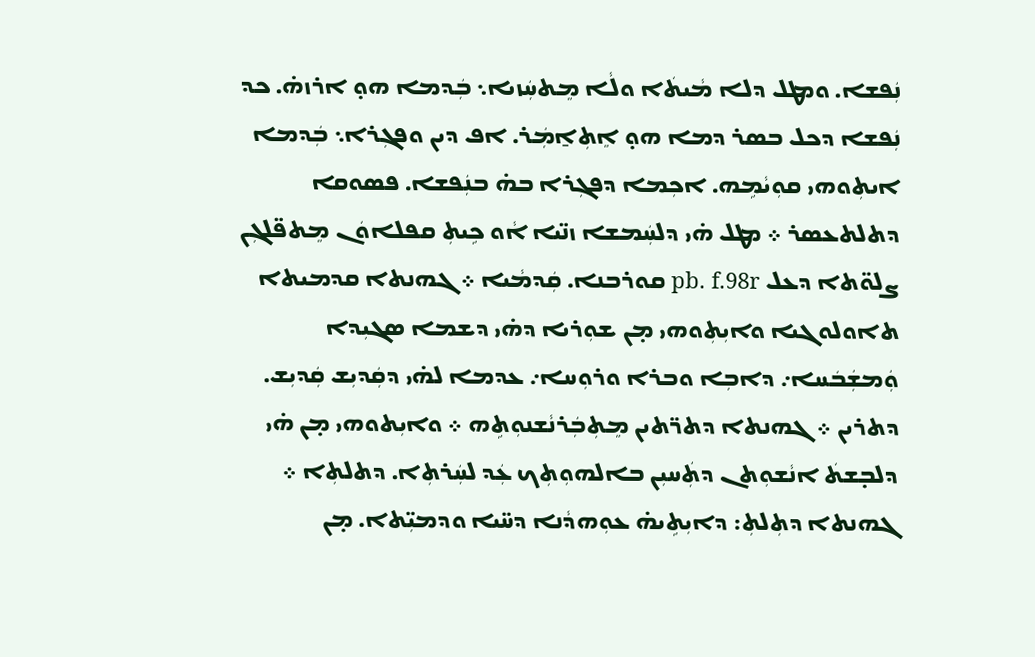ܢܲܦܫܐ. ܘܡܛܠ ܕܠܐ ܡܵܝܬܿܐ ܘܠܵܐ ܡܸܬܚܲܙܝܐ܆ ܒܲܕܡܐ ܗܘ̣ ܐܪܙܗ̇. ܟܕ ܢܲܦܫܐ ܕܟܠ ܒܤܪ ܕܡܐ ܗܘ̣ ܐܸܬܼܐ̱ܡܲܪ. ܐܦ ܕܝܢ ܘܦܓܼܪܐ܆ ܒܲܕܡܐ ܐܝܬܼܘܗܝ ܩܘܼܝܵܡܹܗ. ܐܟܼܡܐ ܕܦܓܼܪܐ ܒܗ̇ ܒܢܲܦܫܐ. ܦܤܘܩܐ ܕܬܠܬܥܤܪ ܀ ܡܛܠ ܗ̇ܝ ܕܠܚܲܡܫܐ ܙܢ̈ܝܐ ܐܵܘ ܟܹܝܬܼ ܩܦܠܐܘܿܢ ܡܸܬܦ̈ܠܓܼܢ ܨܠܘ̈ܬܐ ܕܥܠ pb. f.98r ܩܘܪܒܢܐ. ܩܲܕܡܵܝܐ ܀ ܓܗܢܬܐ ܩܕܡܝܬܐ ܬܐܘܠܘܓܝܐ ܘܐܝܼܬܼܘܗܝ ܡ̣ܢ ܫܘܼܪܝܐ ܕܗ̇ܝ ܕܫܡܐ ܤܓܝܼܕܐ ܘܲܡܫܲܒܿܚܐ܇ ܕܐܒܼܐ ܘܒܪܐ ܘܪܘܼܚܐ܇ ܥܕܡܐ ܠܗ̇ܝ ܕܩܲܕܝܼܫ ܩܲܕܝܼܫ. ܕܬܪܝܢ ܀ ܓܗܢܬܐ ܕܬܪ̈ܬܝܢ ܡܸܬܼܒܲܪܢܵܫܢܘܼܬܹܗ ܀ ܘܐܝܼܬܘܗܝ ܡ̣ܢ ܗ̇ܝ ܕܠܒ̣ܫܬܿ ܐܢܵܫܘܼܬܢ ܕܬܲܚܝܼܢ ܒܐܠܗܘܼܬܼܟ ܥܲܕ ܠܚܲܪܬܼܐ. ܕܬܠܬܼܐ ܀ ܓܗܢܬܐ ܕܬܼܠܬܼ: ܕܐܝܼܬܹܝܗ̇ ܥܘܼܗܕܵܢܐ ܕܚ̈ܝܐ ܘܕܡܝܼ̈ܬܐ. ܡ̣ܢ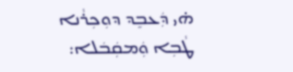ܗ̇ܝ ܕܲܥܒܸܕ ܕܘܼܟܼܪܵܢܐ ܛܵܒܼܐ ܘܲܡܩܲܒܿܠܐ: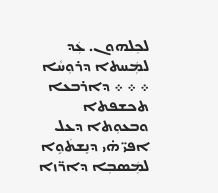ܠܟܼܠܗܘܢ. ܥܲܕ ܠܡܲܚܬܐ ܕܪܘܼܚܵܐ ܀ ܀ ܀ ܕܐܪܒܥܐ ܬܟܫܦܬܐ ܘܒܥܘܼܬܐ ܕܥܠ ܐܦܝ̈ ܗ̇ܝ ܕܢܸܫܬܿܘܹܐ ܠܡܲܤܒܼܐ ܕܐܪ̈ܙܐ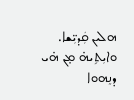ܗܠܝܢ ܩܲܕܝܼ̈ܫܐ. ܘܐܝܼܬܹܝܗ̇ ܡ̣ܢ ܗ̇ܝ ܕܢܸܗܘܐ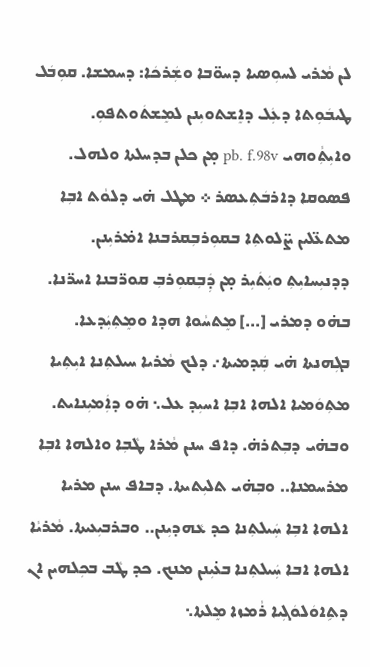ܠܢ ܡܵܪܝ ܠܚܘܼܤܝܐ ܕܚܘ̈ܒܐ ܘܫܲܪܟܿܐ: ܕܚܡܫܐ. ܩܘܼܒܿܠ ܛܝܒܿܘܼܬܐ ܕܥܲܠ ܕܐܸܫܬܘܝܼܢܢ ܠܡܸܫܬܿܘܬܦܘܼ. ܘܐܝܼܬܼܵܘܗܝ pb. f.98v ܡ̣ܢ ܟܠܢ ܒܕܚܠܬܐ ܘܠܗܠ. ܦܤܘܩܐ ܕܐܪܒܿܬܼܥܤܪ ܀ ܡܛܠ ܗ̇ܝ ܕܠܘܵܬ ܐܒܼܐ ܡܬܥ̈ܠܝܢ ܨ̈ܠܘܬܼܐ ܒܩܘܼܪܒܼܩܪܒܢܐ ܐܡ̇ܪܝܼܢܢ. ܕܕܢܝܼܚܐܝܼܬܼ ܘܝܲܬܿܝܼܪ ܡ̣ܢ ܕܲܒܼܩܘܼܪܒܼ ܩܘܪ̈ܒܢܐ ܐܚܪ̈ܢܐ. ܒܗ̇ܘ ܕܡܪܝ [...] ܡܸܬܚܵܘܐ ܗܕܐ ܘܡܸܬܼܝܲܕܥܐ. ܒܓܼܗܢܬܐ ܗ̇ܝ ܩܲܕܡܝܬܐ܇ ܕܠܟ ܡܵܪܝܐ ܚܝܠܬܼܢܐ ܐܝܼܬܼܝܐ ܡܬܼܘܿܡܝܐ ܐܠܗܐ ܐܒܼܐ ܐܚܝܼܕ ܥܠ܆ ܗ̇ܘ ܕܐܲܡܝܼܢܐܝܬ. ܘܒܗ̇ܝ ܕܒܼܬܪܗ̇. ܕܐܦ ܚܢܢ ܡܵܪܐ ܛܵܒܼܐ ܘܐܠܗܐ ܐܒܼܐ ܡܪܚܡܢܐ.. ܘܒܼܗ̇ܝ ܬܠܝܼܬܝܬܐ. ܕܒܐܦ ܚܢܢ ܡܪܝܐ ܐܠܗܐ ܐܒܼܐ ܚܲܝܠܬܼܢܐ ܟܕ ܥܵܗܕܝܼܢܢ.. ܘܒܪܒܝܼܥܝܬܐ. ܡܵܪܝܵܐ ܐܠܗܐ ܐܒܐ ܚܲܝܠܬܼܢܐ ܒܥ̇ܝܼܢܢ ܡܢܟ. ܟܕ ܛܵܒ ܒܟܼܠܗܝܢ ܐܢ ܕܬܹܐܘܿܠܘܿܓܼܝܐ ܪܵܡܙܐ ܡܸܠܬܐ܆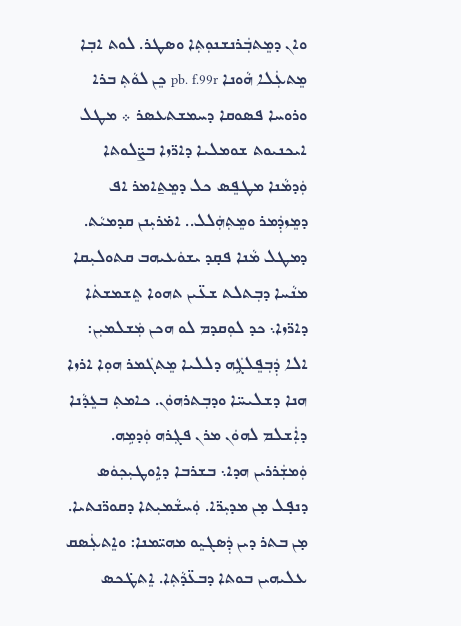ܘܐܢ ܕܡܸܬܒܲܪܢܫܢܘܼܬܼܐ ܘܤܛܪ. ܠܘܬ ܐܒܼܐ ܡܸܬܥܲܠܐ ܗܵܘܢܐ pb. f.99r ܟܸܢ ܠܘܵܬܼ ܒܪܐ ܘܪܘܚܐ ܦܤܘܩܐ ܕܚܡܫܬܥܤܪ ܀ ܡܛܠ ܐܝܟܢܝܘܬ ܫܘܡܠܝܐ ܕܐܪ̈ܙܐ ܒܨ̈ܠܘܬܐ ܘܲܕܡܵܢܐ ܡܛܦܸܣ ܟܠ ܕܡܸܬ̱ܐܡܪ ܐܦ ܕܡܸܙܕܲܡܪ ܘܡܸܬܼܗܲܠܠ.. ܐܡ̇ܪܝܼܢܢ ܩܕܡܝܵܬ. ܕܡܛܠ ܡܵܢܐ ܦܩ̣ܕ ܝܫܘܿܥܝܗܒ ܩܬܘܠܝܼܩܐ ܡܢܵܚܐ ܕܒܼܬܠܬ ܫܥ̈ܝܢ ܬܗܘܐ ܬܸܫܡܫܬܿܐ ܕܐܪ̈ܙܐ܆ ܟܕ ܠܘܼܩܕܡ ܠܘ ܗܟܢ ܡܲܫܠܡܝܼܢ: ܐܠܐ ܕܲܒܼܦܸܠܓܹܿܗ ܕܠܠܝܐ ܡܸܬܓܿܡܪ ܗܘܼܐ ܐܪܙܐ ܗܢܐ ܕܫܠܝܚ̈ܐ ܘܕܒܼܬܪܗܘܿܢ. ܟܐܡܬܼ ܒܥܸܕܵܢܐ ܕܐܲܫܠܡ ܠܗܘܿܢ ܡܪܢ ܦܓܼܪܗ ܘܲܕܡܹܗ. ܘܲܡܫܲܪܪܝܢ ܗܕܐ܆ ܒܫܪܒܐ ܕܐܹܘܛܝܼܟܼܘܿܣ ܕܢܦ̣ܠ ܡ̣ܢ ܡܕܝܼܪ̈ܐ. ܘܲܚܫܵܡܝܼܬܐ ܕܩܘܪ̈ܢܬܝܐ. ܡ̣ܢ ܒܬܪ ܕܝܢ ܕܲܤܓܝܸܘ ܡܗܝ̈ܡܢܐ: ܘܐܸܬܥܲܤܩ ܥܠܝܗܝܢ ܒܘܬܐ ܕܒܥ̈ܕܵܬܼܐ. ܐܸܬܛ̇ܟܣ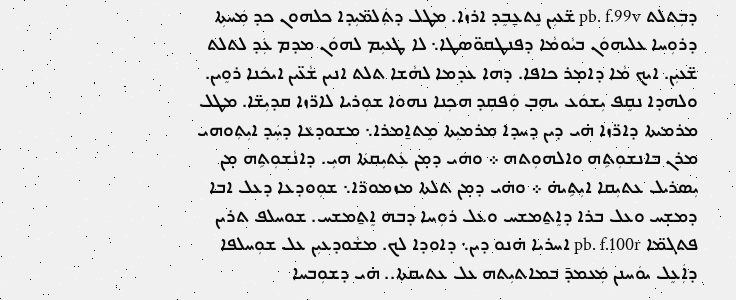ܕܒܼܬܠܬ pb. f.99v ܫ̈ܥܝܼܢ ܢܸܬܥ̱ܒܸܕ ܐܪܙܐ. ܡܛܠ ܕܬܲܠܡ̈ܝܼܕܐ ܟܠܗܘܢ ܟܕ ܡܲܚܬܼܐ ܕܪܘܼܚܐ ܥܠܝܗܘܿܢ ܒܝܵܘܡܵܐ ܕܦܢܛܩܘ̈ܤܛܐ܆ ܠܐ ܛܥܝܼܡ ܠܗܘܿܢ ܡܕܡ ܥܲܕ ܠܬܠܬ ܫ̈ܥܝܼܢ. ܐܝܟ ܡܵܐ ܕܐܡ̣ܪ ܟܐܦܐ. ܕܗܐ ܥܕܡܐ ܠܗܵܫܐ ܬܠܬ ܐܢܝܢ ܫܵܥ̈ܝܢ ܐܝܟܿܢܐ ܪܘܸܝܢ. ܘܠܗܕܐ ܢܩܸܦ ܝܼܫܘܿܥ ܝܗܒ̣ ܘܲܦܩܼܕ ܗܟܼܢܐ ܢܗܘܐ ܫܘܼܪܝܐ ܠܐܪ̈ܙܐ ܩܕܝܼܫ̈ܐ. ܡܛܠ ܡܪܡܝܬܐ ܕܐܪ̈ܙܐ ܗ̇ܝ ܕܝܢ ܕܚܕܐ ܡܪܡܝܼܬܐ ܡܸܬܐ̱ܡܪܐ܆ ܡܫܘܕܥܵܐ ܕܚܲܕ ܐܝܼܬܼܘܗܝ ܡܪܢ ܒܐܢܫܘܼܬܹܗ ܘܐܠܗܘܼܬܗ ܀ ܘܗܿܝ ܕܡ̣ܢ ܥܲܬܝܼܩܬܿܐ ܗܝܼ. ܕܐܢܵܫܘܼܬܹܗ ܡ̣ܢ ܝܼܤܪܝܠ ܥܬܝܼܩܐ ܐܝܼܬܹܝܗ̇ ܀ ܘܗ̇ܝ ܕܡ̣ܢ ܬܠܬܐ ܡܙܡܘܪ̈ܐ܆ ܫܘܼܘܕܥܐ ܕܥܠ ܐܒܐ ܕܡܫ̣ܚ ܘܥܠ ܒܪܐ ܕܐܸܬ̱ܡܫܚ ܘܥܠ ܪܘܼܚܐ ܕܒܗ ܐܸܬ̱ܡܫܚ. ܫܘܚܠܦ ܬܪܝܢ ܦܬܓܡ̈ܐ pb. f.100r ܐܚܪܝܐ ܗ̇ܢܘ ܕܝܢ܆ ܕܐܘܕܐ ܠܟ. ܡܫܵܘܕܥܝܼܢ ܥܠ ܫܘܼܚܠܦܐ ܕܐܲܥܸܠ ܝܘܿܚܢܢ ܡܲܥܡܕ̄ ܒܡܐܬܝܼܬܗ ܥܠ ܥܬܝܩܬܐ.. ܗ̇ܝ ܕܫܘܼܒܚܐ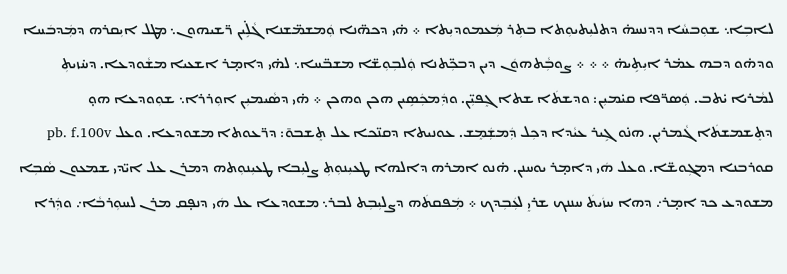ܠܐܒܼܐ܆ ܫܘܼܒܚܵܐ ܕܕܢܚܗ̇ ܕܬܠܝܼܬܝܘܼܬܐ ܒܬܼܪ ܡܲܥܡܘܕܝܼܬܐ ܀ ܗ̇ܝ ܕܟܗ̈ܢܐ ܘܲܡܫܡ̈ܫܢܐ ܓܵܠܹ̇ܝܢ ܪ̈ܫܝܗܘܢ܆ ܡܛܠ ܐܝܼܩܪܗ ܕܡܲܕܒܿܚܐ ܘܕܗ̇ܘ ܕܒܗ ܥܡ̇ܪ ܐܝܼܬܹܝܗ̇ ܀ ܀ ܀ ܨܘܒܼܵܬܗܘܿܢ ܕܝܢ ܕܒܟܼ̈ܬܢܐ ܘܲܠܒܼܘܼܫ̈ܐ ܡܫܒ̈ܚܐ܆ ܠܗ̇ܝ ܕܐܡ̣ܪ ܐܫܥܝܐ ܡܫܵܘܕܥܐ. ܕܚ̇ܙܝܬܼ ܠܡܵܪܝܐ ܝ̇ܬܒ. ܘܲܤܪ̈ܦܐ ܩܝ̇ܡܝܼܢ: ܘܕܫܬܿܐ ܫܬܐ ܓܸܦܝܼ̈ܢ. ܘܕܲܡܟܲܤܹܝܢ ܗܟܢ ܘܗܟܢ ܀ ܗ̇ܝ ܕܤܵܝܡܝܼܢ ܐܘܼܪܪܐ܆ ܫܘܼܘܕܥܐ ܗܘ̣ ܕܬܸܫܡܫܬܿܐ ܓܵܡܪܝܼܢ. ܗܢ̇ܘ ܓܹܝܪ ܥܝܵܕܐ ܕܟܼܠ ܕܲܡܫܲܡܸܫ. ܥܘܢܝܬܐ ܕܩܢ̈ܟܐ ܥܠ ܬܸܫܒܘ̄: ܕܪ̈ܥܘܬܐ ܡܫܘܕܥܐ. ܘܥܠ pb. f.100v ܩܘܪܒܢܐ ܕܡܓܼܘܫ̈ܐ. ܘܥܠ ܗܿܝ ܕܐܡ̣ܪ ܝܘܚܢܢ. ܗ̇ܢܘ ܐܡܪܗ ܕܐܠܗܐ ܛܥܝܼܢܘܼܬܼ ܨܠܝܼܒܐ ܛܥܝܼܢܘܼܬܗ ܕܡܪܢ ܥܠ ܐܝ̈ܕܝ ܫܡܥܘܢ ܤܵܒܼܐ ܡܫܘܕܥ ܟܕ ܐܡ̣ܪ܇ ܕܗܐ ܚܙܿܝܬܿ ܚܢܢܟ ܫܪܝܸ ܠܥܲܒܼܕܟ ܀ ܡܲܦܩܬܿܗ ܕܨܠܝܼܒܼܬ ܠܒܪ܆ ܡܫܘܕܥܐ ܥܠ ܗܿܝ ܕܢܦ̣ܩ ܡܪܢ ܠܚܘܼܪܒܵܐ܇ ܘܕܲܪܐ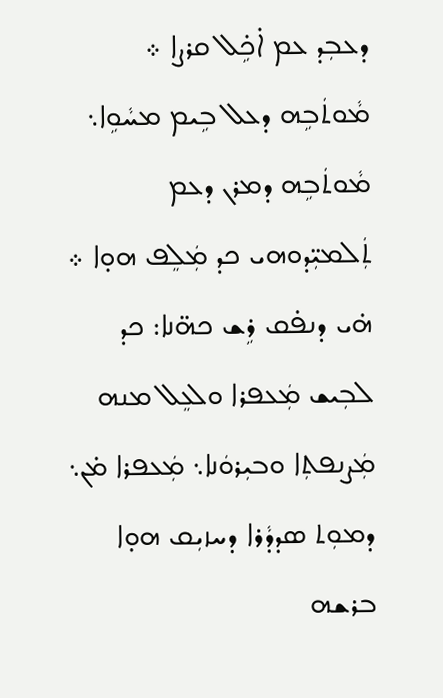ܕܥܒܼܕ ܥܡ ܐ̇ܟܹ̇ܠ ܩܪܨܐ ܀ ܡܵܘܬܿܒܹܗ ܕܥܠ ܒܹܝܡ ܡܚܵܘܹܐ܆ ܡܵܘܬܿܒܹܗ ܕܡܪܢ ܕܥܡ ܬܲܠܡܝܼ̈ܕܘܗܝ ܟܕ ܡܲܠܸܦ ܗܘ̣ܐ ܀ ܗ̇ܝ ܕܢܦ̇ܩ ܪܹܫ ܟܗ̈ܢܐ: ܟܕ ܠܒܼܝܫ ܡܲܥܦܪܐ ܘܠܥܸܠ ܡܢܗ ܡܲܨܢܦܬܼܐ ܘܒܝܼܪܘܿܢܐ܆ ܡܲܥܦܪܐ ܡ̇ܢ܆ ܕܡܘܼܬ ܤܕܕܵܪܐ ܕܚܙܝܼܩ ܗܘ̣ܐ ܒܪܫܗ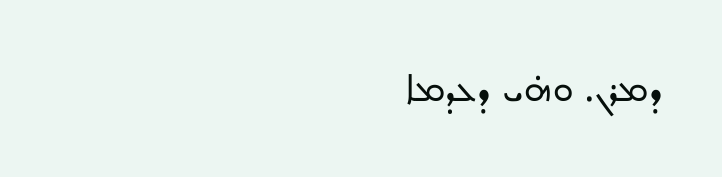ܕܡܪܢ. ܘܗ̇ܝ ܕܥܕܡܐ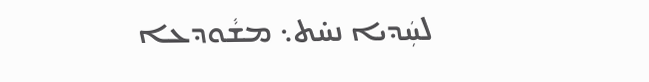ܠܚܲܕܝܐ ܢܚ̇ܬ܆ ܡܫܵܘܕܥܐ